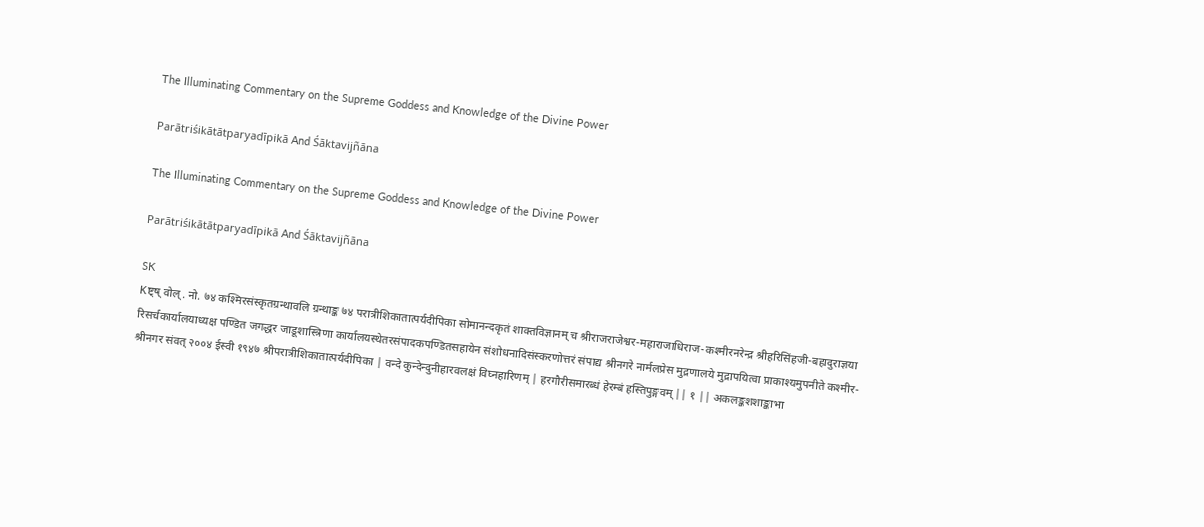The Illuminating Commentary on the Supreme Goddess and Knowledge of the Divine Power

Parātriśikātātparyadīpikā And Śāktavijñāna

The Illuminating Commentary on the Supreme Goddess and Knowledge of the Divine Power

Parātriśikātātparyadīpikā And Śāktavijñāna

SK
Kष्ट्ष् वोल्. नो. ७४ कश्मिरसंस्कृतग्रन्थावलि ग्रन्थाङ्क ७४ परात्रीशिकातात्पर्यदीपिका सोमानन्दकृतं शाक्तविज्ञानम् च श्रीराजराजेश्वर-महाराजाधिराज-कश्मीरनरेन्द्र श्रीहरिसिंहजी-बहादुराज्ञया रिसर्चकार्यालयाध्यक्ष पण्डित जगद्धर जाडूशास्त्रिणा कार्यालयस्थेतरसंपादकपण्डितसहायेन संशोधनादिसंस्करणोत्तरं संपाद्य श्रीनगरे नार्मलप्रेस मुद्रणालये मुद्रापयित्वा प्राकाश्यमुपनीते कश्मीर-श्रीनगर संवत् २००४ ईस्वी १९४७ श्रीपरात्रीशिकातात्पर्यदीपिका | वन्दे कुन्देन्दुनीहारवलक्षं विघ्नहारिणम् | हरगौरीसमारब्धं हेरम्बं हस्तिपुङ्गवम् || १ || अकलङ्कशशाङ्काभा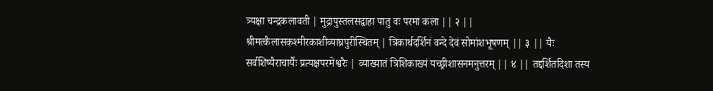त्र्यक्षा चन्द्रकलावती | मुद्रापुस्तलसद्वाहा पातु वः परमा कला || २ || श्रीमत्कैलासकश्मीरकाशीव्याघ्रपुरीस्थितम् | त्रिकार्थदर्शिनं वन्दे देवं सोमांशभूषणम् || ३ || यैः सर्वशिष्यैराचार्यैः प्रत्यक्षपरमेश्वरैः | व्याख्यातं त्रिशिकाख्यं यच्छ्रीशासनमनुत्तरम् || ४ || तद्दर्शितदिशा तस्य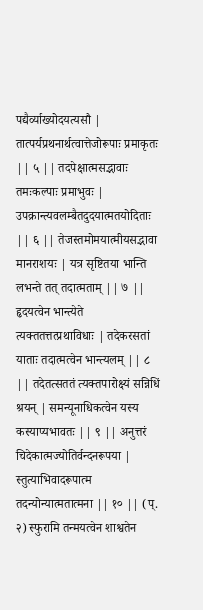पद्यैर्व्याख्योदयत्यसौ | तात्पर्यप्रथनार्थत्वात्तेजोरूपाः प्रमाकृतः || ५ || तदपेक्षात्मसद्भावाः तमःकल्पाः प्रमाभुवः | उपक्रान्त्यवलम्बैतदुदयात्मतयोदिताः || ६ || तेजस्तमोमयात्मीयसद्भावा मानराशयः | यत्र सृष्टितया भान्ति लभन्ते तत् तदात्मताम् || ७ || हृदयत्वेन भान्त्येते त्यक्ततत्तत्प्रथाविधाः | तदेकरसतां याताः तदात्मत्वेन भान्त्यलम् || ८ || तदेतत्सततं त्यक्तपारोक्ष्यं सन्निधिं श्रयन् | समन्यूनाधिकत्वेन यस्य कस्याप्यभावतः || ९ || अनुत्तरं चिदेकात्मज्योतिर्वन्दनरूपया | स्तुत्याभिवादरूपात्म तदन्योन्यात्मतात्मना || १० || (प्. २) स्फुरामि तन्मयत्वेन शाश्वतेन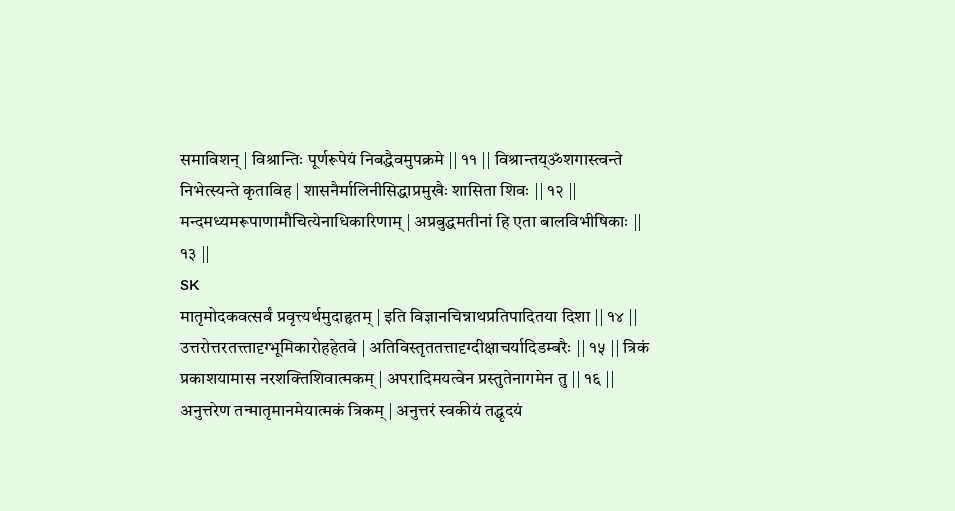समाविशन् | विश्रान्तिः पूर्णरूपेयं निबद्धैवमुपक्रमे || ११ || विश्रान्तय्ॐशगास्त्वन्ते निभेत्स्यन्ते कृताविह | शासनैर्मालिनीसिद्धाप्रमुखैः शासिता शिवः || १२ || मन्दमध्यमरूपाणामौचित्येनाधिकारिणाम् | अप्रबुद्धमतीनां हि एता बालविभीषिकाः || १३ ||
SK
मातृमोदकवत्सर्वं प्रवृत्त्यर्थमुदाहृतम् | इति विज्ञानचिन्नाथप्रतिपादितया दिशा || १४ || उत्तरोत्तरतत्त्तादृग्भूमिकारोहहेतवे | अतिविस्तृततत्तादृग्दीक्षाचर्यादिडम्बरैः || १५ || त्रिकं प्रकाशयामास नरशक्तिशिवात्मकम् | अपरादिमयत्वेन प्रस्तुतेनागमेन तु || १६ || अनुत्तरेण तन्मातृमानमेयात्मकं त्रिकम् | अनुत्तरं स्वकीयं तद्धृदयं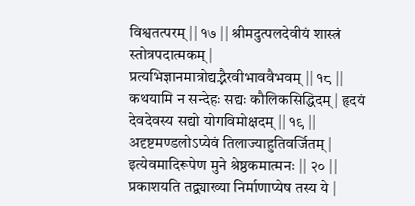विश्वतत्परम् || १७ || श्रीमदुत्पलदेवीयं शास्त्रं स्तोत्रपदात्मकम् | प्रत्यभिज्ञानमात्रोद्यद्भैरवीभाववैभवम् || १८ || कथयामि न सन्देहः सद्यः कौलिकसिद्धिदम् | हृदयं देवदेवस्य सद्यो योगविमोक्षदम् || १९ || अदृष्टमण्डलोऽप्येवं तिलाज्याहुतिवर्जितम् | इत्येवमादिरूपेण मुने श्रेष्ठकमात्मनः || २० || प्रकाशयति तद्व्याख्या निर्माणाप्येष तस्य ये |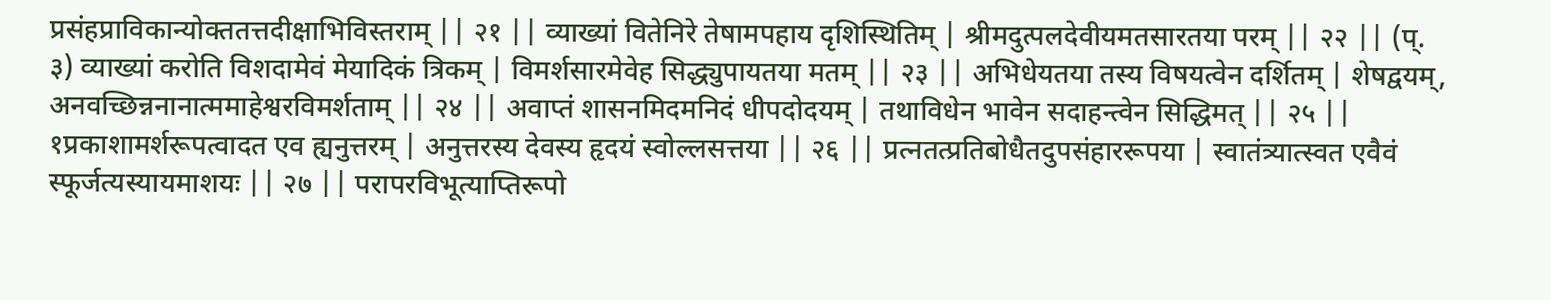प्रसंहप्राविकान्योक्ततत्तदीक्षाभिविस्तराम् || २१ || व्याख्यां वितेनिरे तेषामपहाय दृशिस्थितिम् | श्रीमदुत्पलदेवीयमतसारतया परम् || २२ || (प्. ३) व्याख्यां करोति विशदामेवं मेयादिकं त्रिकम् | विमर्शसारमेवेह सिद्ध्युपायतया मतम् || २३ || अभिधेयतया तस्य विषयत्वेन दर्शितम् | शेषद्वयम्, अनवच्छिन्ननानात्ममाहेश्वरविमर्शताम् || २४ || अवाप्तं शासनमिदमनिदं धीपदोदयम् | तथाविधेन भावेन सदाहन्त्वेन सिद्धिमत् || २५ || १प्रकाशामर्शरूपत्वादत एव ह्यनुत्तरम् | अनुत्तरस्य देवस्य हृदयं स्वोल्लसत्तया || २६ || प्रत्नतत्प्रतिबोधैतदुपसंहाररूपया | स्वातंत्र्यात्स्वत एवैवं स्फूर्जत्यस्यायमाशयः || २७ || परापरविभूत्याप्तिरूपो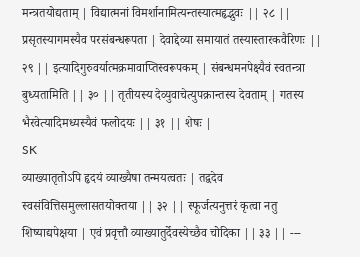मन्त्रतयोद्यताम् | विद्यात्मनां विमर्शानामित्यन्तस्यात्महृद्भुवः || २८ || प्रसृतस्यागमस्यैव परसंबन्धरूपता | देवाद्देव्या समायातं तस्यास्तारकवैरिणः || २९ || इत्यादिगुरुवर्यात्मक्रमावाप्तिस्वरूपकम् | संबन्धमनपेक्ष्यैवं स्वतन्त्रा बुध्यतामिति || ३० || तृतीयस्य देव्युवाचेत्युपक्रान्तस्य देवताम् | गतस्य भैरवेत्यादिमध्यस्यैवं फलोदयः || ३१ || शेषः |
SK
व्याख्यातृतोऽपि हृदयं व्याख्यैषा तन्मयत्वतः | तद्वदेव स्वसंवित्तिसमुल्लासतयोक्तया || ३२ || स्फूर्जत्यनुत्तरं कृत्वा नतु शिष्याद्यपेक्षया | एवं प्रवृत्तौ व्याख्यातुर्देवस्येच्छैव चोदिका || ३३ || ---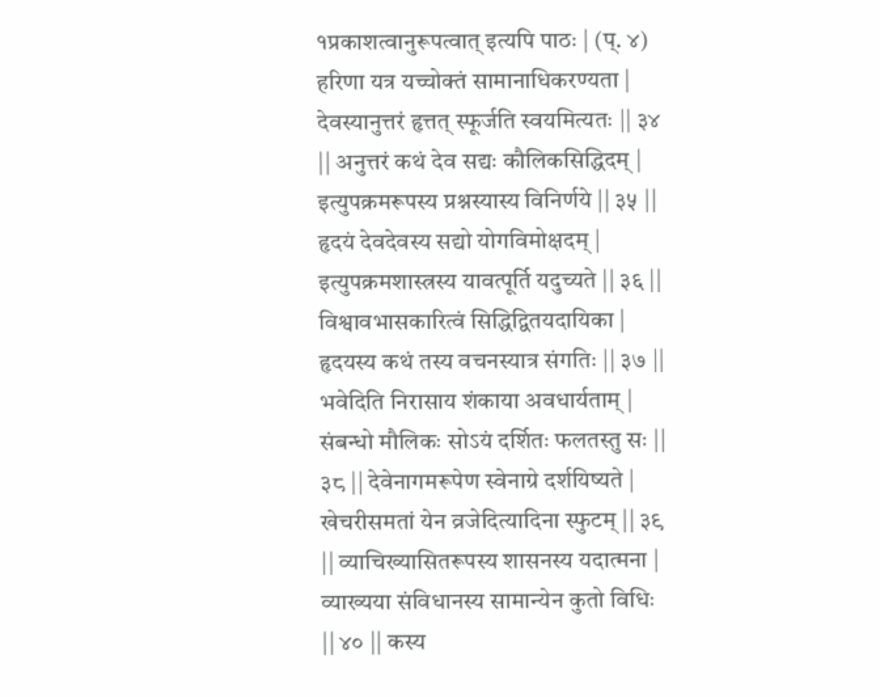१प्रकाशत्वानुरूपत्वात् इत्यपि पाठः | (प्. ४) हरिणा यत्र यच्चोक्तं सामानाधिकरण्यता | देवस्यानुत्तरं हृत्तत् स्फूर्जति स्वयमित्यतः || ३४ || अनुत्तरं कथं देव सद्यः कौलिकसिद्धिदम् | इत्युपक्रमरूपस्य प्रश्नस्यास्य विनिर्णये || ३५ || हृदयं देवदेवस्य सद्यो योगविमोक्षदम् | इत्युपक्रमशास्त्रस्य यावत्पूर्ति यदुच्यते || ३६ || विश्वावभासकारित्वं सिद्धिद्वितयदायिका | हृदयस्य कथं तस्य वचनस्यात्र संगतिः || ३७ || भवेदिति निरासाय शंकाया अवधार्यताम् | संबन्धो मौलिकः सोऽयं दर्शितः फलतस्तु सः || ३८ || देवेनागमरूपेण स्वेनाग्रे दर्शयिष्यते | खेचरीसमतां येन व्रजेदित्यादिना स्फुटम् || ३९ || व्याचिख्यासितरूपस्य शासनस्य यदात्मना | व्याख्यया संविधानस्य सामान्येन कुतो विधिः || ४० || कस्य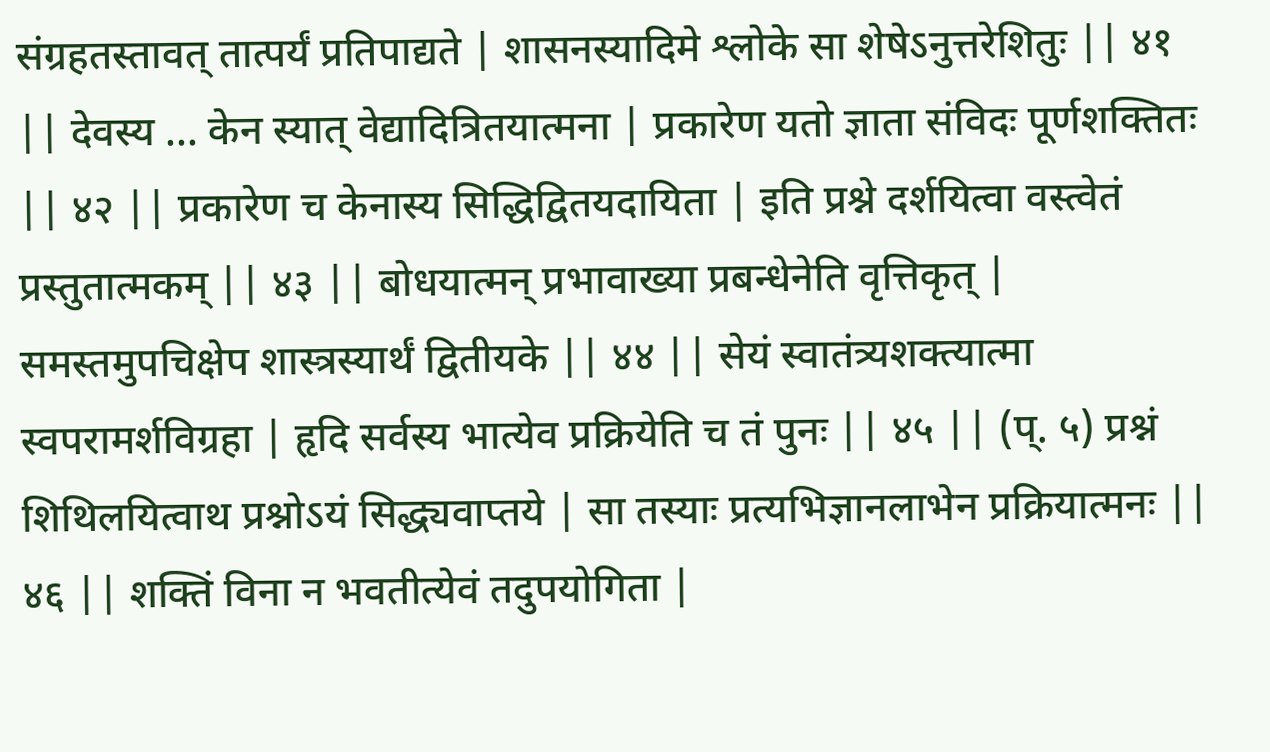संग्रहतस्तावत् तात्पर्यं प्रतिपाद्यते | शासनस्यादिमे श्लोके सा शेषेऽनुत्तरेशितुः || ४१ || देवस्य ... केन स्यात् वेद्यादित्रितयात्मना | प्रकारेण यतो ज्ञाता संविदः पूर्णशक्तितः || ४२ || प्रकारेण च केनास्य सिद्धिद्वितयदायिता | इति प्रश्ने दर्शयित्वा वस्त्वेतं प्रस्तुतात्मकम् || ४३ || बोधयात्मन् प्रभावाख्या प्रबन्धेनेति वृत्तिकृत् | समस्तमुपचिक्षेप शास्त्रस्यार्थं द्वितीयके || ४४ || सेयं स्वातंत्र्यशक्त्यात्मा स्वपरामर्शविग्रहा | हृदि सर्वस्य भात्येव प्रक्रियेति च तं पुनः || ४५ || (प्. ५) प्रश्नं शिथिलयित्वाथ प्रश्नोऽयं सिद्ध्यवाप्तये | सा तस्याः प्रत्यभिज्ञानलाभेन प्रक्रियात्मनः || ४६ || शक्तिं विना न भवतीत्येवं तदुपयोगिता |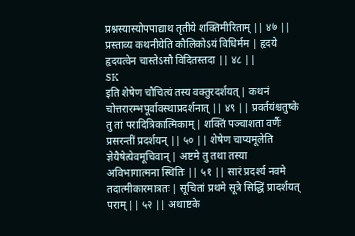प्रश्नस्यास्योपपाद्याथ तृतीये शक्तिमीरिताम् || ४७ || प्रस्ताव्य कथनीयेति कौलिकोऽयं विधिर्मम | हृदये हृदयत्वेन चास्तेऽसौ विदितस्तदा || ४८ ||
SK
इति शेषेण चौचित्यं तस्य वक्तुरदर्शयत् | कथनं चोत्तरारम्भपूर्वावस्थाप्रदर्शनात् || ४९ || प्रवर्तयंश्चतुष्के तु तां परादित्रिकात्मिकाम् | शक्तिं पञ्चाशता वर्णैः प्रसरन्तीं प्रदर्शयन् || ५० || शेषेण चाप्यमूलेति ज्ञेयैषेत्येवमूचिवान् | अष्टमे तु तथा तस्या अविभागात्मना स्थितिः || ५१ || सारं प्रदर्श्य नवमे तदात्मीकारमात्रतः | सूचितां प्रथमे सूत्रे सिद्धिं प्रादर्शयत् पराम् || ५२ || अथाष्टके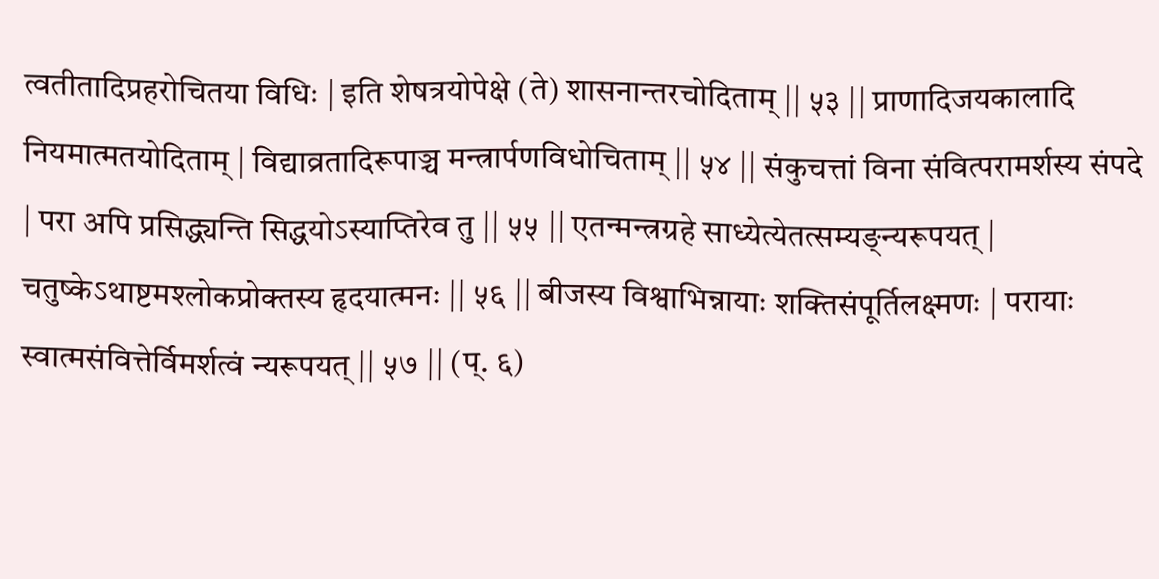त्वतीतादिप्रहरोचितया विधिः | इति शेषत्रयोपेक्षे (ते) शासनान्तरचोदिताम् || ५३ || प्राणादिजयकालादि नियमात्मतयोदिताम् | विद्याव्रतादिरूपाञ्च मन्त्रार्पणविधोचिताम् || ५४ || संकुचत्तां विना संवित्परामर्शस्य संपदे | परा अपि प्रसिद्ध्यन्ति सिद्धयोऽस्याप्तिरेव तु || ५५ || एतन्मन्त्रग्रहे साध्येत्येतत्सम्यङ्न्यरूपयत् | चतुष्केऽथाष्टमश्लोकप्रोक्तस्य हृदयात्मनः || ५६ || बीजस्य विश्वाभिन्नायाः शक्तिसंपूर्तिलक्ष्मणः | परायाः स्वात्मसंवित्तेर्विमर्शत्वं न्यरूपयत् || ५७ || (प्. ६)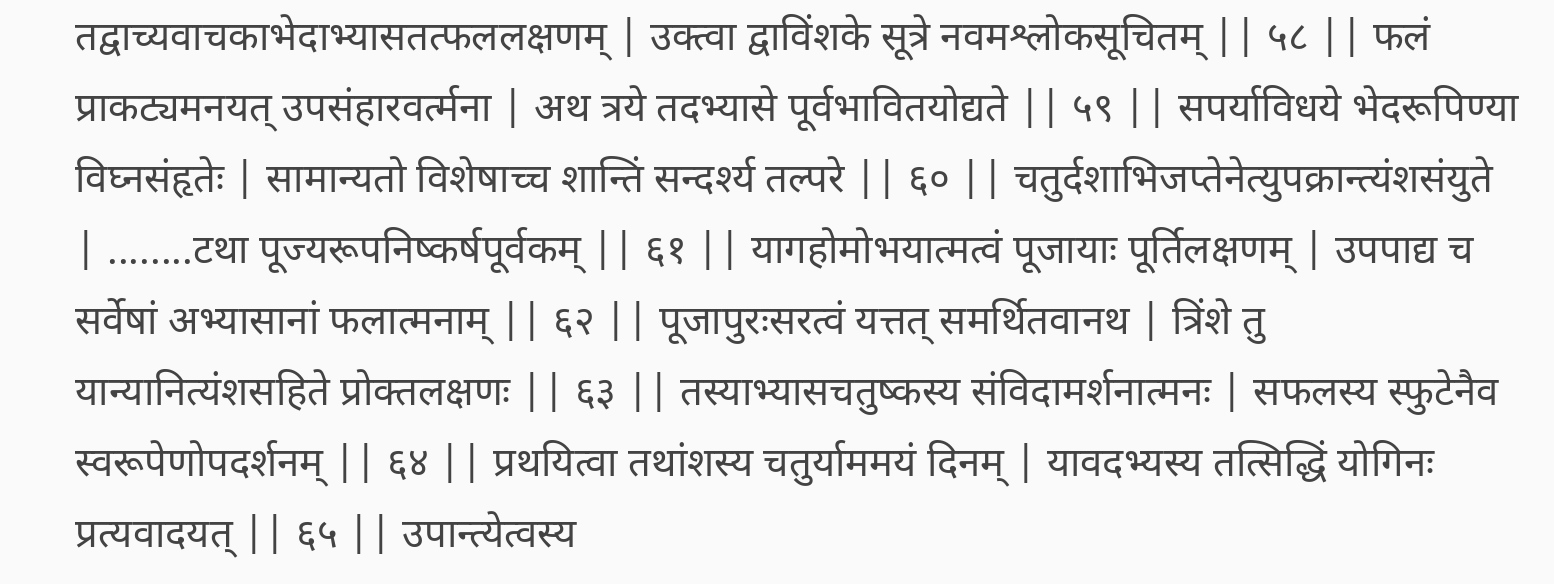तद्वाच्यवाचकाभेदाभ्यासतत्फललक्षणम् | उक्त्वा द्वाविंशके सूत्रे नवमश्लोकसूचितम् || ५८ || फलं प्राकट्यमनयत् उपसंहारवर्त्मना | अथ त्रये तदभ्यासे पूर्वभावितयोद्यते || ५९ || सपर्याविधये भेदरूपिण्या विघ्नसंहृतेः | सामान्यतो विशेषाच्च शान्तिं सन्दर्श्य तल्परे || ६० || चतुर्दशाभिजप्तेनेत्युपक्रान्त्यंशसंयुते | ........टथा पूज्यरूपनिष्कर्षपूर्वकम् || ६१ || यागहोमोभयात्मत्वं पूजायाः पूर्तिलक्षणम् | उपपाद्य च सर्वेषां अभ्यासानां फलात्मनाम् || ६२ || पूजापुरःसरत्वं यत्तत् समर्थितवानथ | त्रिंशे तु यान्यानित्यंशसहिते प्रोक्तलक्षणः || ६३ || तस्याभ्यासचतुष्कस्य संविदामर्शनात्मनः | सफलस्य स्फुटेनैव स्वरूपेणोपदर्शनम् || ६४ || प्रथयित्वा तथांशस्य चतुर्याममयं दिनम् | यावदभ्यस्य तत्सिद्धिं योगिनः प्रत्यवादयत् || ६५ || उपान्त्येत्वस्य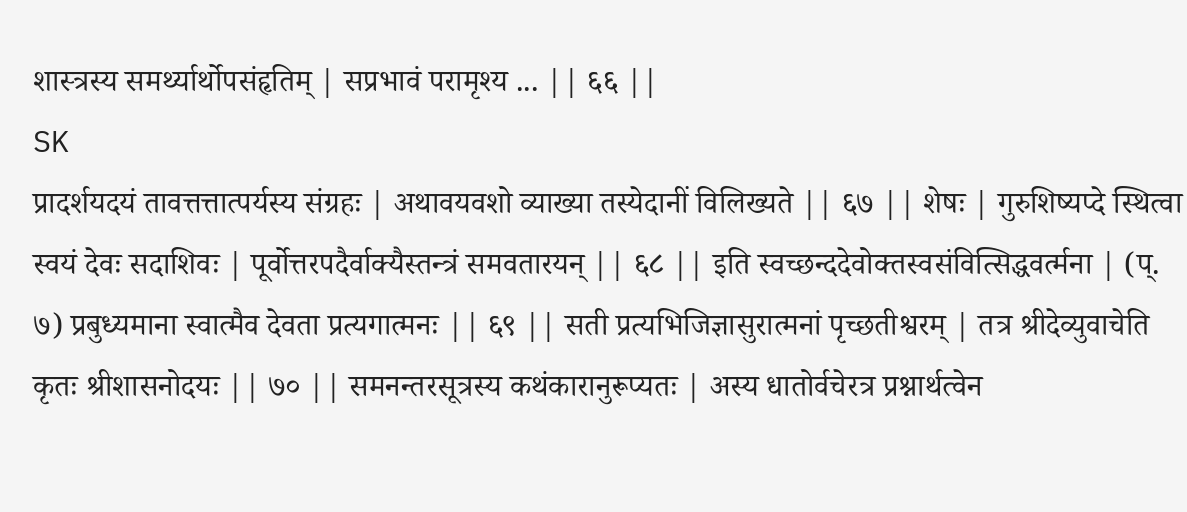शास्त्रस्य समर्थ्यार्थोपसंहृतिम् | सप्रभावं परामृश्य ... || ६६ ||
SK
प्रादर्शयदयं तावत्तत्तात्पर्यस्य संग्रहः | अथावयवशो व्याख्या तस्येदानीं विलिख्यते || ६७ || शेषः | गुरुशिष्यप्दे स्थित्वा स्वयं देवः सदाशिवः | पूर्वोत्तरपदैर्वाक्यैस्तन्त्रं समवतारयन् || ६८ || इति स्वच्छन्ददेवोक्तस्वसंवित्सिद्धवर्त्मना | (प्. ७) प्रबुध्यमाना स्वात्मैव देवता प्रत्यगात्मनः || ६९ || सती प्रत्यभिजिज्ञासुरात्मनां पृच्छतीश्वरम् | तत्र श्रीदेव्युवाचेति कृतः श्रीशासनोदयः || ७० || समनन्तरसूत्रस्य कथंकारानुरूप्यतः | अस्य धातोर्वचेरत्र प्रश्नार्थत्वेन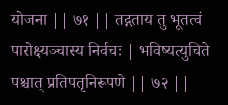योजना || ७१ || तद्गताय तु भूतत्वं पारोक्ष्यञ्चास्य निर्वचः | भविष्यत्युचिते पश्चात् प्रतिपतृनिरूपणे || ७२ ||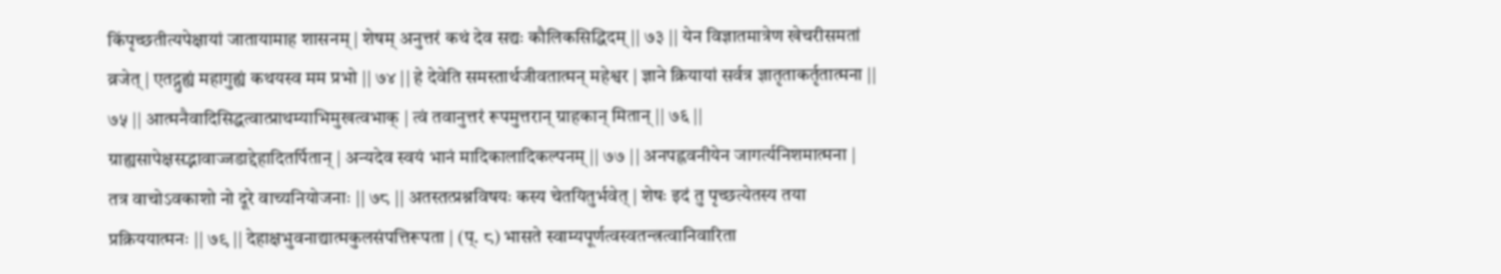किंपृच्छतीत्यपेक्षायां जातायामाह शासनम् | शेषम् अनुत्तरं कथं देव सद्यः कौलिकसिद्धिदम् || ७३ || येन विज्ञातमात्रेण खेचरीसमतां व्रजेत् | एतद्गुह्यं महागुह्यं कथयस्व मम प्रभो || ७४ || हे देवेति समस्तार्थजीवतात्मन् महेश्वर | ज्ञाने क्रियायां सर्वत्र ज्ञातृताकर्तृतात्मना || ७५ || आत्मनैवादिसिद्धत्वात्प्राथम्याभिमुखत्वभाक् | त्वं तवानुत्तरं रूपमुत्तरान् ग्राहकान् मितान् || ७६ || ग्राह्यसापेक्षसद्भावाज्जडाद्देहादितर्पितान् | अन्यदेव स्वयं भानं मादिकालादिकल्पनम् || ७७ || अनपह्नवनीयेन जागर्त्यनिशमात्मना | तत्र वाचोऽवकाशो नो दूरे वाच्यनियोजनाः || ७८ || अतस्तत्प्रश्नविषयः कस्य चेतयितुर्भवेत् | शेषः इदं तु पृच्छत्येतस्य तया प्रक्रिययात्मनः || ७९ || देहाक्षभुवनाद्यात्मकुलसंपत्तिरूपता | (प्. ८) भासते स्वाम्यपूर्णत्वस्वतन्त्रत्वानिवारिता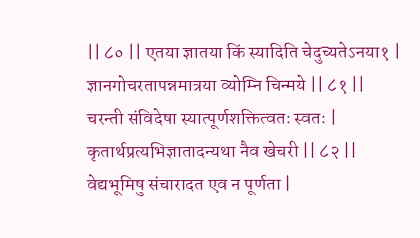|| ८० || एतया ज्ञातया किं स्यादिति चेदुच्यतेऽनया१ | ज्ञानगोचरतापन्नमात्रया व्योम्नि चिन्मये || ८१ || चरन्ती संविदेषा स्यात्पूर्णशक्तित्वतः स्वतः | कृतार्थप्रत्यभिज्ञातादन्यथा नैव खेचरी || ८२ || वेद्यभूमिषु संचारादत एव न पूर्णता |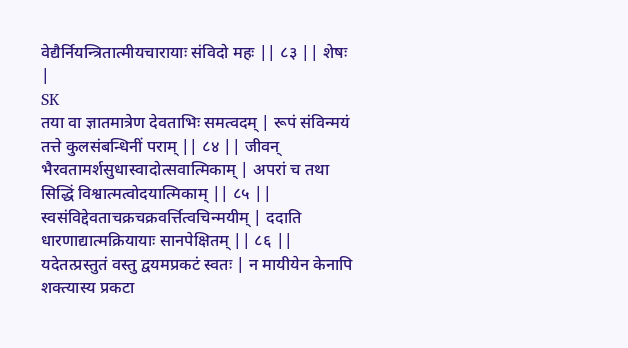वेद्यैर्नियन्त्रितात्मीयचारायाः संविदो महः || ८३ || शेषः |
SK
तया वा ज्ञातमात्रेण देवताभिः समत्वदम् | रूपं संविन्मयं तत्ते कुलसंबन्धिनीं पराम् || ८४ || जीवन् भैरवतामर्शसुधास्वादोत्सवात्मिकाम् | अपरां च तथा सिद्धिं विश्वात्मत्वोदयात्मिकाम् || ८५ || स्वसंविद्देवताचक्रचक्रवर्त्तित्वचिन्मयीम् | ददाति धारणाद्यात्मक्रियायाः सानपेक्षितम् || ८६ || यदेतत्प्रस्तुतं वस्तु द्वयमप्रकटं स्वतः | न मायीयेन केनापि शक्त्यास्य प्रकटा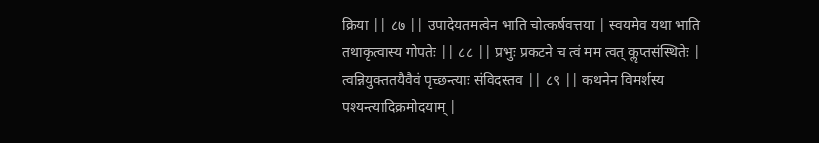क्रिया || ८७ || उपादेयतमत्वेन भाति चोत्कर्षवत्तया | स्वयमेव यथा भाति तथाकृत्वास्य गोपतेः || ८८ || प्रभुः प्रकटने च त्वं मम त्वत् कॢप्तसंस्थितेः | त्वन्नियुक्ततयैवैवं पृच्छन्त्याः संविदस्तव || ८९ || कथनेन विमर्शस्य पश्यन्त्यादिक्रमोदयाम् |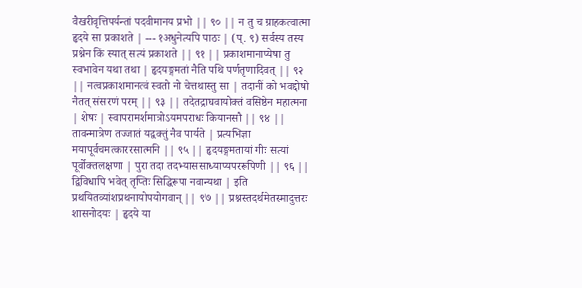वैखरीवृत्तिपर्यन्तां पदवीमानय प्रभो || ९० || न तु च ग्राहकत्वात्मा हृदये सा प्रकाशते | --- १अधुनेत्यपि पाठः | (प्. ९) सर्वस्य तस्य प्रश्नेन किं स्यात् सत्यं प्रकाशते || ९१ || प्रकाशमानाप्येषा तु स्वभावेन यथा तथा | हृदयङ्गमतां नैति पथि पर्णतृणादिवत् || ९२ || नत्वप्रकाशमानत्वं स्वतो नो चेत्तथास्तु सा | तदानीं को भवद्दोषो नैतत् संसरणं परम् || ९३ || तदेतद्राघवायोक्तं वसिष्ठेन महात्मना | शेषः | स्वापरामर्शमात्रोऽयमपराधः कियानसौ || ९४ || तावन्मात्रेण तज्जातं यद्वक्तुं नैव पार्यते | प्रत्यभिज्ञा मयापूर्वचमत्काररसात्मनि || ९५ || हृदयङ्गमतायां गीः सत्यां पूर्वोक्तलक्षणा | पुरा तदा तदभ्याससाध्याप्यपररूपिणी || ९६ || द्विविधापि भवेत् तृप्तिः सिद्धिरूपा नवान्यथा | इति प्रथयितव्यांशप्रथनायोपयोगवान् || ९७ || प्रश्नस्तदर्थमेतस्मादुत्तरः शासनोदयः | हृदये या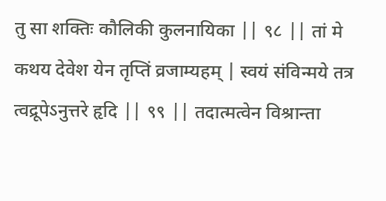तु सा शक्तिः कौलिकी कुलनायिका || ९८ || तां मे कथय देवेश येन तृप्तिं व्रजाम्यहम् | स्वयं संविन्मये तत्र त्वद्रूपेऽनुत्तरे हृदि || ९९ || तदात्मत्वेन विश्रान्ता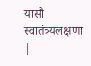यासौ स्वातंत्र्यलक्षणा |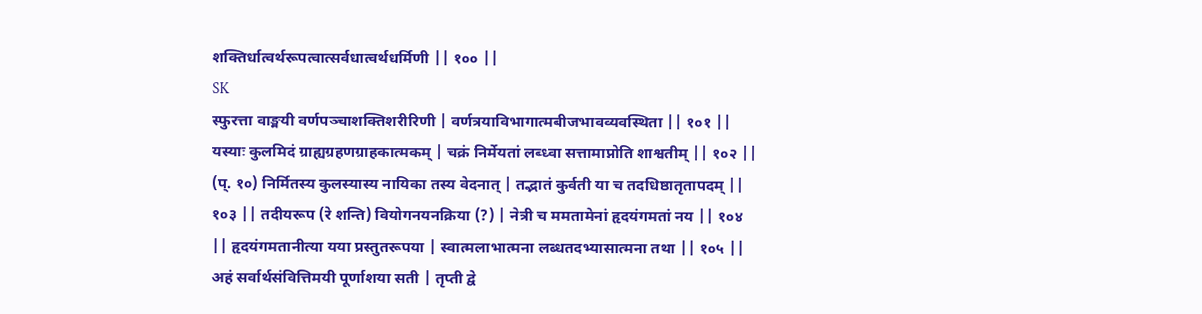शक्तिर्धात्वर्थरूपत्वात्सर्वधात्वर्थधर्मिणी || १०० ||
SK
स्फुरत्ता वाङ्मयी वर्णपञ्चाशक्तिशरीरिणी | वर्णत्रयाविभागात्मबीजभावव्यवस्थिता || १०१ || यस्याः कुलमिदं ग्राह्यग्रहणग्राहकात्मकम् | चक्रं निर्मेयतां लब्ध्वा सत्तामाप्नोति शाश्वतीम् || १०२ || (प्. १०) निर्मितस्य कुलस्यास्य नायिका तस्य वेदनात् | तद्भातं कुर्वती या च तदधिष्ठातृतापदम् || १०३ || तदीयरूप (रे शन्ति) वियोगनयनक्रिया (?) | नेत्री च ममतामेनां हृदयंगमतां नय || १०४ || हृदयंगमतानीत्या यया प्रस्तुतरूपया | स्वात्मलाभात्मना लब्धतदभ्यासात्मना तथा || १०५ || अहं सर्वार्थसंवित्तिमयी पूर्णाशया सती | तृप्ती द्वे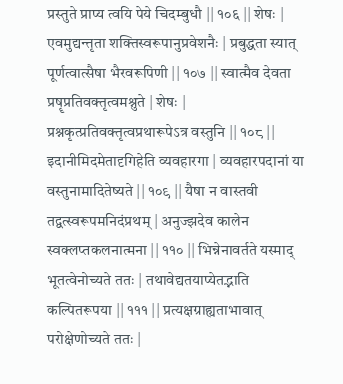प्रस्तुते प्राप्य त्वयि पेये चिदम्बुधौ || १०६ || शेषः | एवमुद्यन्तृता शक्तिस्वरूपानुप्रवेशनैः | प्रबुद्धता स्यात् पूर्णत्वात्सैषा भैरवरूपिणी || १०७ || स्वात्मैव देवता प्रषॄप्रतिवक्तृत्वमश्नुते | शेषः | प्रश्नकृत्प्रतिवक्तृत्वप्रथारूपेऽत्र वस्तुनि || १०८ || इदानीमिदमेतादृगिहेति व्यवहारगा | व्यवहारपदानां या वस्तुनामादितेष्यते || १०९ || यैषा न वास्तवी तद्वत्स्वरूपमनिदंप्रथम् | अनुज्झदेव कालेन स्वक्लप्तकलनात्मना || ११० || भिन्नेनावर्तते यस्माद् भूतत्वेनोच्यते ततः | तथावेद्यतयाप्येतद्भाति कल्पितरूपया || १११ || प्रत्यक्षग्राह्यताभावात् परोक्षेणोच्यते ततः |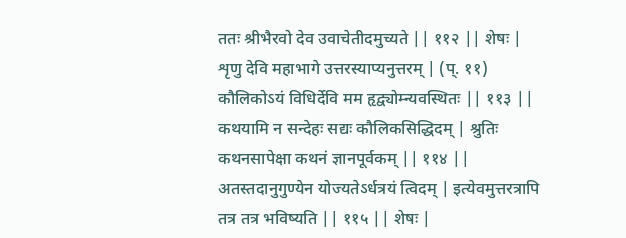ततः श्रीभैरवो देव उवाचेतीदमुच्यते || ११२ || शेषः | शृणु देवि महाभागे उत्तरस्याप्यनुत्तरम् | (प्. ११) कौलिकोऽयं विधिर्देवि मम हृद्व्योम्न्यवस्थितः || ११३ || कथयामि न सन्देहः सद्यः कौलिकसिद्धिदम् | श्रुतिः कथनसापेक्षा कथनं ज्ञानपूर्वकम् || ११४ || अतस्तदानुगुण्येन योज्यतेऽर्धत्रयं त्विदम् | इत्येवमुत्तरत्रापि तत्र तत्र भविष्यति || ११५ || शेषः |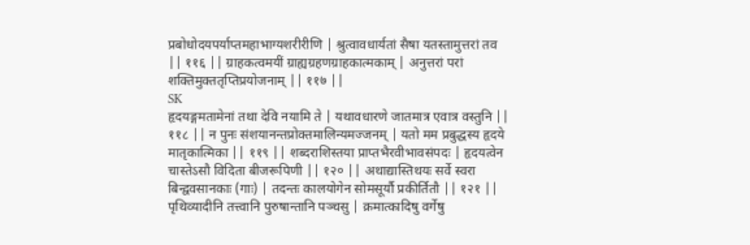प्रबोधोदयपर्याप्तमहाभाग्यशरीरीणि | श्रुत्वावधार्यतां सैषा यतस्तामुत्तरां तव || ११६ || ग्राहकत्वमयीं ग्राह्यग्रहणग्राहकात्मकाम् | अनुत्तरां परां शक्तिमुक्ततृप्तिप्रयोजनाम् || ११७ ||
SK
हृदयङ्गमतामेनां तथा देवि नयामि ते | यथावधारणे जातमात्र एवात्र वस्तुनि || ११८ || न पुनः संशयानन्तप्रोक्तमालिन्यमज्जनम् | यतो मम प्रबुद्धस्य हृदये मातृकात्मिका || ११९ || शब्दराशिस्तया प्राप्तभैरवीभावसंपदः | हृदयत्वेन चास्तेऽसौ विदिता बीजरूपिणी || १२० || अथाद्यास्तिथयः सर्वे स्वरा बिन्द्ववसानकाः (गाः) | तदन्तः कालयोगेन सोमसूर्यौ प्रकीर्तितौ || १२१ || पृथिव्यादीनि तत्त्वानि पुरुषान्तानि पञ्चसु | क्रमात्कादिषु वर्गेषु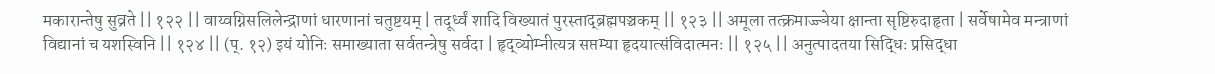मकारान्तेषु सुव्रते || १२२ || वाय्वग्निसलिलेन्द्राणां धारणानां चतुष्टयम् | तदूर्ध्वं शादि विख्यातं पुरस्ताद्ब्रह्मपञ्चकम् || १२३ || अमूला तत्क्रमाज्ज्ञेया क्षान्ता सृष्टिरुदाहृता | सर्वेषामेव मन्त्राणां विद्यानां च यशस्विनि || १२४ || (प्. १२) इयं योनिः समाख्याता सर्वतन्त्रेषु सर्वदा | हृद्व्योम्नीत्यत्र सप्तम्या हृदयात्संविदात्मनः || १२५ || अनुत्पादतया सिद्धिः प्रसिद्धा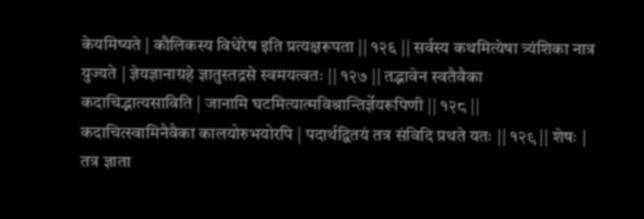केयमिष्यते | कौलिकस्य विधेरेष इति प्रत्यक्षरूपता || १२६ || सर्वस्य कथमित्येषा त्र्यंशिका नात्र युज्यते | ज्ञेयज्ञानाग्रहे ज्ञातुस्तद्रसे स्वमयत्वतः || १२७ || तद्भावेन स्वतैवैका कदाचिद्भात्यसाविति | जानामि घटमित्यात्मविश्रान्तिर्ज्ञेयरूपिणी || १२८ || कदाचित्स्वामिनैवैका कालयोरुभयोरपि | पदार्थद्वितयं तत्र संविदि प्रथते यतः || १२९ || शेषः | तत्र ज्ञाता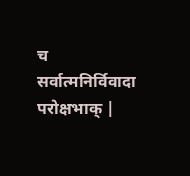च सर्वात्मनिर्विवादा परोक्षभाक् |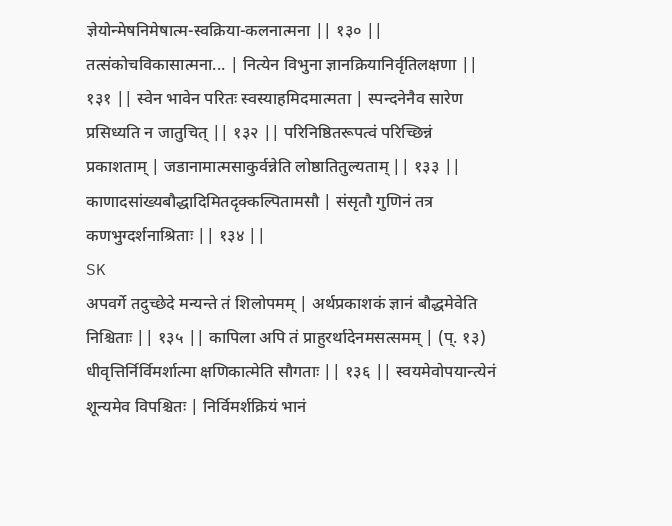ज्ञेयोन्मेषनिमेषात्म-स्वक्रिया-कलनात्मना || १३० || तत्संकोचविकासात्मना... | नित्येन विभुना ज्ञानक्रियानिर्वृतिलक्षणा || १३१ || स्वेन भावेन परितः स्वस्याहमिदमात्मता | स्पन्दनेनैव सारेण प्रसिध्यति न जातुचित् || १३२ || परिनिष्ठितरूपत्वं परिच्छिन्नं प्रकाशताम् | जडानामात्मसाकुर्वन्नेति लोष्ठातितुल्यताम् || १३३ || काणादसांख्यबौद्धादिमितदृक्कल्पितामसौ | संसृतौ गुणिनं तत्र कणभुग्दर्शनाश्रिताः || १३४ ||
SK
अपवर्गे तदुच्छेदे मन्यन्ते तं शिलोपमम् | अर्थप्रकाशकं ज्ञानं बौद्धमेवेति निश्चिताः || १३५ || कापिला अपि तं प्राहुरर्थादेनमसत्समम् | (प्. १३) धीवृत्तिर्निर्विमर्शात्मा क्षणिकात्मेति सौगताः || १३६ || स्वयमेवोपयान्त्येनं शून्यमेव विपश्चितः | निर्विमर्शक्रियं भानं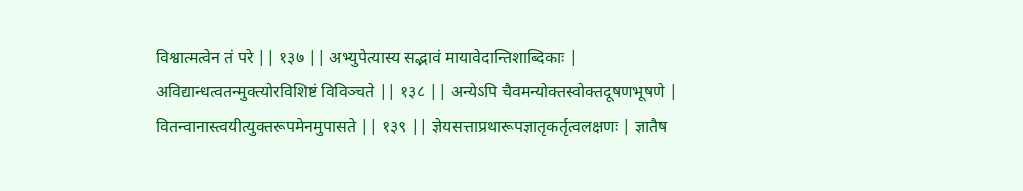विश्वात्मत्वेन तं परे || १३७ || अभ्युपेत्यास्य सद्भावं मायावेदान्तिशाब्दिकाः | अविद्यान्धत्वतन्मुक्त्योरविशिष्टं विविञ्चते || १३८ || अन्येऽपि चैवमन्योक्तस्वोक्तदूषणभूषणे | वितन्वानास्त्वयीत्युक्तरूपमेनमुपासते || १३९ || ज्ञेयसत्ताप्रथारूपज्ञातृकर्तृत्वलक्षणः | ज्ञातैष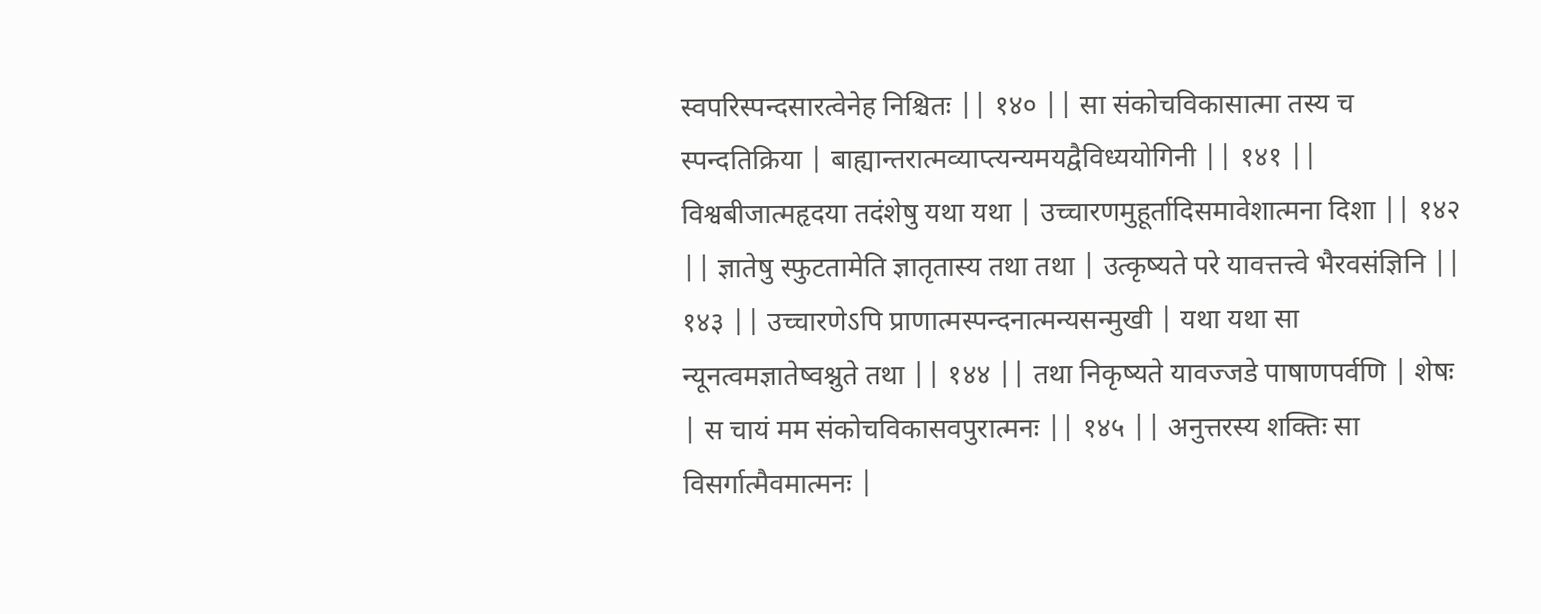स्वपरिस्पन्दसारत्वेनेह निश्चितः || १४० || सा संकोचविकासात्मा तस्य च स्पन्दतिक्रिया | बाह्यान्तरात्मव्याप्त्यन्यमयद्वैविध्ययोगिनी || १४१ || विश्वबीजात्महृदया तदंशेषु यथा यथा | उच्चारणमुहूर्तादिसमावेशात्मना दिशा || १४२ || ज्ञातेषु स्फुटतामेति ज्ञातृतास्य तथा तथा | उत्कृष्यते परे यावत्तत्त्वे भैरवसंज्ञिनि || १४३ || उच्चारणेऽपि प्राणात्मस्पन्दनात्मन्यसन्मुखी | यथा यथा सा न्यूनत्वमज्ञातेष्वश्नुते तथा || १४४ || तथा निकृष्यते यावज्जडे पाषाणपर्वणि | शेषः | स चायं मम संकोचविकासवपुरात्मनः || १४५ || अनुत्तरस्य शक्तिः सा विसर्गात्मैवमात्मनः |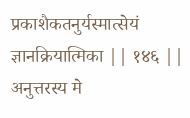प्रकाशैकतनुर्यस्मात्सेयं ज्ञानक्रियात्मिका || १४६ || अनुत्तरस्य मे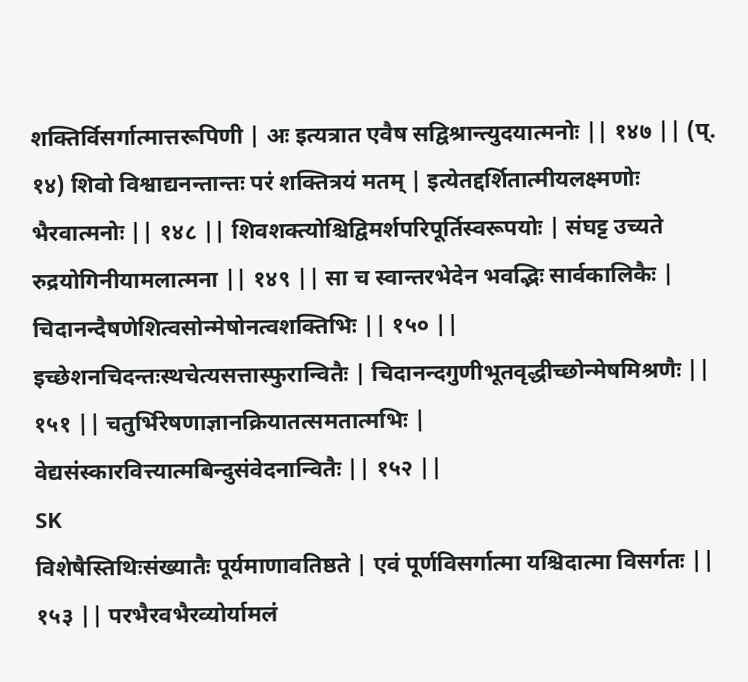शक्तिर्विसर्गात्मात्तरूपिणी | अः इत्यत्रात एवैष सद्विश्रान्त्युदयात्मनोः || १४७ || (प्. १४) शिवो विश्वाद्यनन्तान्तः परं शक्तित्रयं मतम् | इत्येतद्दर्शितात्मीयलक्ष्मणोः भैरवात्मनोः || १४८ || शिवशक्त्योश्चिद्विमर्शपरिपूर्तिस्वरूपयोः | संघट्ट उच्यते रुद्रयोगिनीयामलात्मना || १४९ || सा च स्वान्तरभेदेन भवद्भिः सार्वकालिकैः | चिदानन्दैषणेशित्वसोन्मेषोनत्वशक्तिभिः || १५० || इच्छेशनचिदन्तःस्थचेत्यसत्तास्फुरान्वितैः | चिदानन्दगुणीभूतवृद्धीच्छोन्मेषमिश्रणैः || १५१ || चतुर्भिरेषणाज्ञानक्रियातत्समतात्मभिः | वेद्यसंस्कारवित्त्यात्मबिन्दुसंवेदनान्वितैः || १५२ ||
SK
विशेषैस्तिथिःसंख्यातैः पूर्यमाणावतिष्ठते | एवं पूर्णविसर्गात्मा यश्चिदात्मा विसर्गतः || १५३ || परभैरवभैरव्योर्यामलं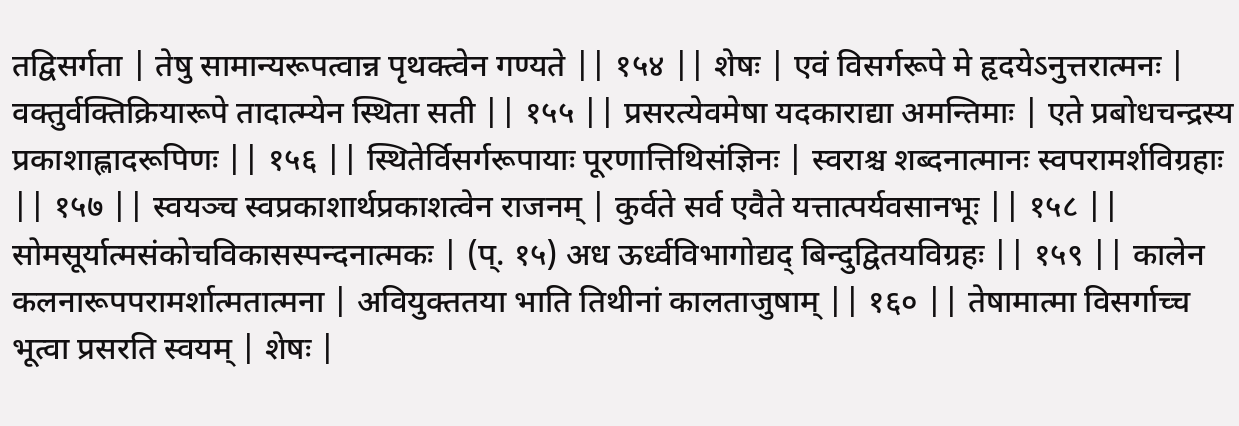तद्विसर्गता | तेषु सामान्यरूपत्वान्न पृथक्त्वेन गण्यते || १५४ || शेषः | एवं विसर्गरूपे मे हृदयेऽनुत्तरात्मनः | वक्तुर्वक्तिक्रियारूपे तादात्म्येन स्थिता सती || १५५ || प्रसरत्येवमेषा यदकाराद्या अमन्तिमाः | एते प्रबोधचन्द्रस्य प्रकाशाह्लादरूपिणः || १५६ || स्थितेर्विसर्गरूपायाः पूरणात्तिथिसंज्ञिनः | स्वराश्च शब्दनात्मानः स्वपरामर्शविग्रहाः || १५७ || स्वयञ्च स्वप्रकाशार्थप्रकाशत्वेन राजनम् | कुर्वते सर्व एवैते यत्तात्पर्यवसानभूः || १५८ || सोमसूर्यात्मसंकोचविकासस्पन्दनात्मकः | (प्. १५) अध ऊर्ध्वविभागोद्यद् बिन्दुद्वितयविग्रहः || १५९ || कालेन कलनारूपपरामर्शात्मतात्मना | अवियुक्ततया भाति तिथीनां कालताजुषाम् || १६० || तेषामात्मा विसर्गाच्च भूत्वा प्रसरति स्वयम् | शेषः |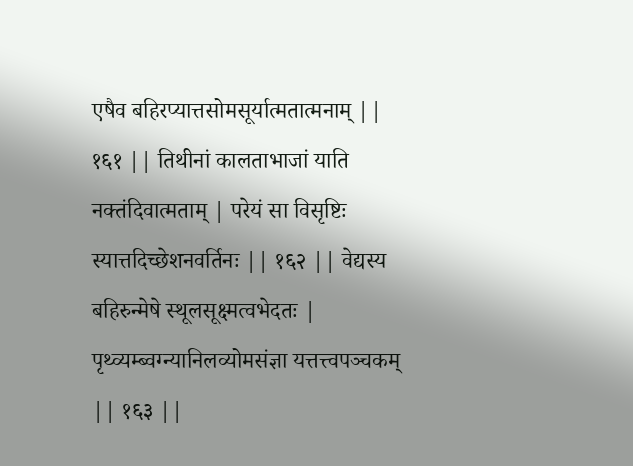एषैव बहिरप्यात्तसोमसूर्यात्मतात्मनाम् || १६१ || तिथीनां कालताभाजां याति नक्तंदिवात्मताम् | परेयं सा विसृष्टिः स्यात्तदिच्छेशनवर्तिनः || १६२ || वेद्यस्य बहिरुन्मेषे स्थूलसूक्ष्मत्वभेदतः | पृथ्व्यम्ब्वग्न्यानिलव्योमसंज्ञा यत्तत्त्वपञ्चकम् || १६३ ||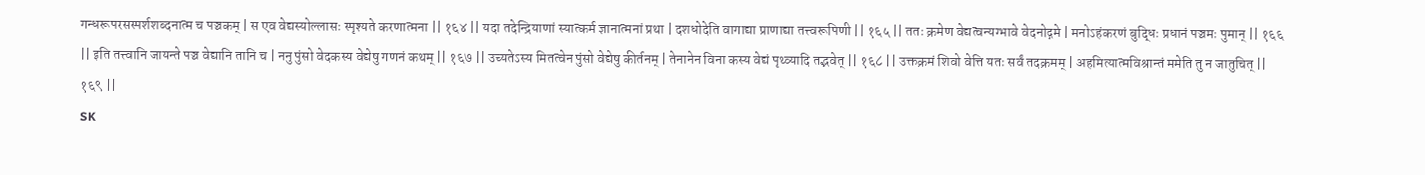गन्धरूपरसस्पर्शशब्दनात्म च पञ्चकम् | स एव वेद्यस्योल्लासः स्पृश्यते करणात्मना || १६४ || यदा तदेन्द्रियाणां स्यात्कर्म ज्ञानात्मनां प्रथा | दशधोदेति वागाद्या प्राणाद्या तत्त्वरूपिणी || १६५ || ततः क्रमेण वेद्यत्वन्यग्भावे वेदनोद्गमे | मनोऽहंकरणं बुद्धिः प्रधानं पञ्चमः पुमान् || १६६ || इति तत्त्वानि जायन्ते पञ्च वेद्यानि तानि च | ननु पुंसो वेदकस्य वेद्येषु गणनं कथम् || १६७ || उच्यतेऽस्य मितत्वेन पुंसो वेद्येषु कीर्तनम् | तेनानेन विना कस्य वेद्यं पृथ्व्यादि तद्भवेत् || १६८ || उक्तक्रमं शिवो वेत्ति यतः सर्वं तदक्रमम् | अहमित्यात्मविश्रान्तं ममेति तु न जातुचित् || १६९ ||
SK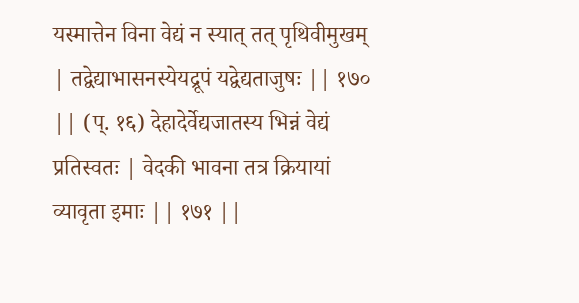यस्मात्तेन विना वेद्यं न स्यात् तत् पृथिवीमुखम् | तद्वेद्याभासनस्येयद्रूपं यद्वेद्यताजुषः || १७० || (प्. १६) देहादेर्वेद्यजातस्य भिन्नं वेद्यं प्रतिस्वतः | वेदकी भावना तत्र क्रियायां व्यावृता इमाः || १७१ ||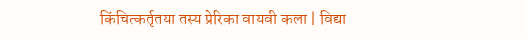किंचित्कर्तृतया तस्य प्रेरिका वायवी कला | विद्या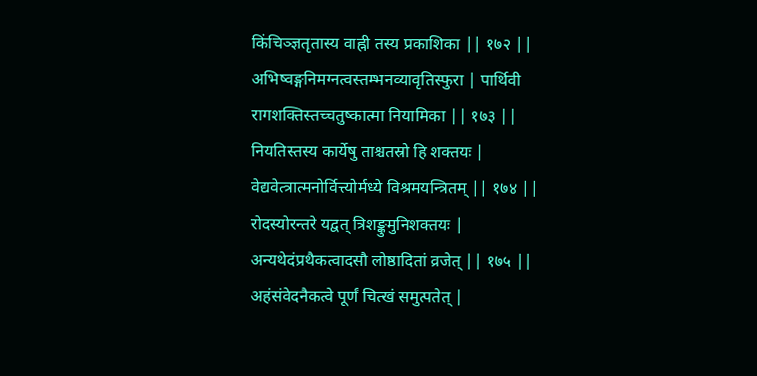किंचिञ्ज्ञतृतास्य वाह्नी तस्य प्रकाशिका || १७२ || अभिष्वङ्गनिमग्नत्वस्तम्भनव्यावृतिस्फुरा | पार्थिवी रागशक्तिस्तच्चतुष्कात्मा नियामिका || १७३ || नियतिस्तस्य कार्येषु ताश्चतस्रो हि शक्तयः | वेद्यवेत्त्रात्मनोर्वित्त्योर्मध्ये विश्रमयन्त्रितम् || १७४ || रोदस्योरन्तरे यद्वत् त्रिशङ्कुमुनिशक्तयः | अन्यथेदंप्रथैकत्वादसौ लोष्ठादितां व्रजेत् || १७५ || अहंसंवेदनैकत्वे पूर्णं चित्खं समुत्पतेत् |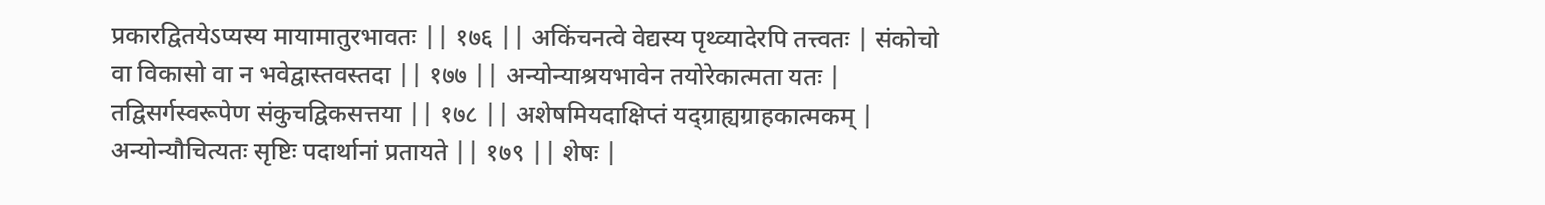प्रकारद्वितयेऽप्यस्य मायामातुरभावतः || १७६ || अकिंचनत्वे वेद्यस्य पृथ्व्यादेरपि तत्त्वतः | संकोचो वा विकासो वा न भवेद्वास्तवस्तदा || १७७ || अन्योन्याश्रयभावेन तयोरेकात्मता यतः | तद्विसर्गस्वरूपेण संकुचद्विकसत्तया || १७८ || अशेषमियदाक्षिप्तं यद्ग्राह्यग्राहकात्मकम् | अन्योन्यौचित्यतः सृष्टिः पदार्थानां प्रतायते || १७९ || शेषः |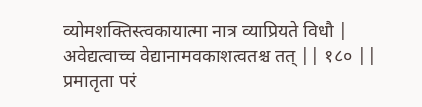व्योमशक्तिस्त्वकायात्मा नात्र व्याप्रियते विधौ | अवेद्यत्वाच्च वेद्यानामवकाशत्वतश्च तत् || १८० || प्रमातृता परं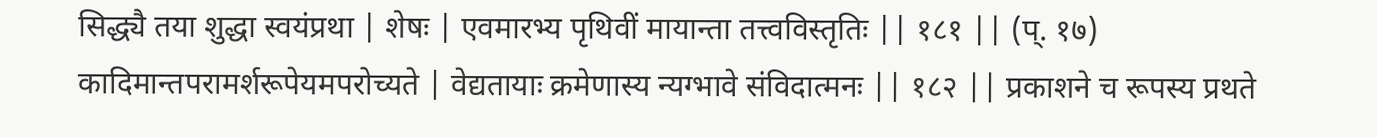सिद्ध्यै तया शुद्धा स्वयंप्रथा | शेषः | एवमारभ्य पृथिवीं मायान्ता तत्त्वविस्तृतिः || १८१ || (प्. १७) कादिमान्तपरामर्शरूपेयमपरोच्यते | वेद्यतायाः क्रमेणास्य न्यग्भावे संविदात्मनः || १८२ || प्रकाशने च रूपस्य प्रथते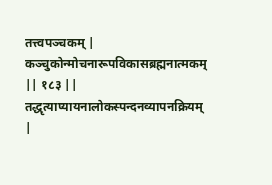तत्त्वपञ्चकम् | कञ्चुकोन्मोचनारूपविकासब्रह्मनात्मकम् || १८३ || तद्धृत्याप्यायनालोकस्पन्दनव्यापनक्रियम् |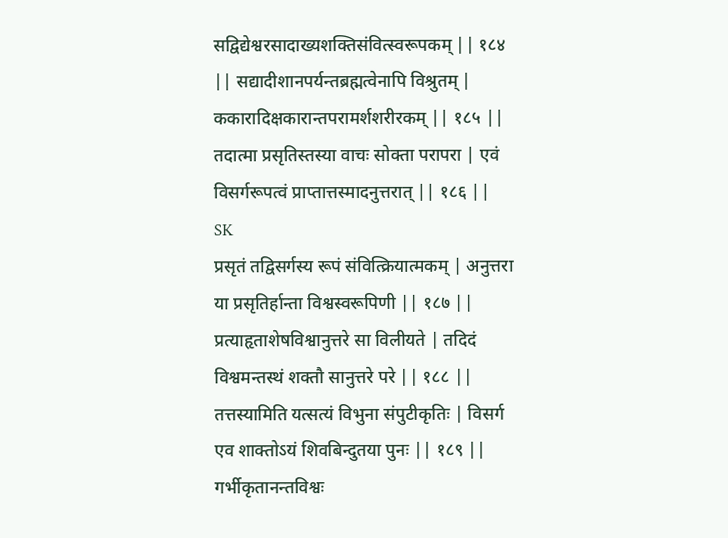सद्विद्येश्वरसादाख्यशक्तिसंवित्स्वरूपकम् || १८४ || सद्यादीशानपर्यन्तब्रह्मत्वेनापि विश्रुतम् | ककारादिक्षकारान्तपरामर्शशरीरकम् || १८५ || तदात्मा प्रसृतिस्तस्या वाचः सोक्ता परापरा | एवं विसर्गरूपत्वं प्राप्तात्तस्मादनुत्तरात् || १८६ ||
SK
प्रसृतं तद्विसर्गस्य रूपं संवित्क्रियात्मकम् | अनुत्तरा या प्रसृतिर्हान्ता विश्वस्वरूपिणी || १८७ || प्रत्याहृताशेषविश्वानुत्तरे सा विलीयते | तदिदं विश्वमन्तस्थं शक्तौ सानुत्तरे परे || १८८ || तत्तस्यामिति यत्सत्यं विभुना संपुटीकृतिः | विसर्ग एव शाक्तोऽयं शिवबिन्दुतया पुनः || १८९ || गर्भीकृतानन्तविश्वः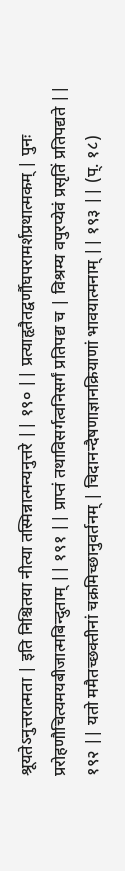श्रूयतेऽनुत्तरात्मता | इति निश्चितया नीत्या तस्मिन्नात्मन्यनुत्तरे || १९० || प्रत्याहृतैतद्वर्णौघपरामर्शप्रथात्मकम् | पुनः प्ररोहणौचित्यमयबीजात्मबिन्दुताम् || १९१ || प्राप्तं तथाविसर्गत्वनिसर्गं प्रतिपद्य च | विश्रम्य वपुरप्येवं प्रसृतिं प्रतिपद्यते || १९२ || यतो ममैतच्छक्तीनां चक्रमिच्छानुवर्तनम् | चिदानन्दैषणाज्ञानक्रियाणां भावयात्मनाम् || १९३ || (प्. १८)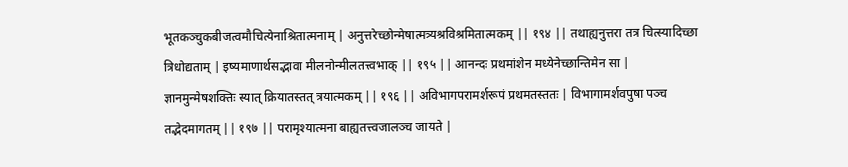भूतकञ्चुकबीजत्वमौचित्येनाश्रितात्मनाम् | अनुत्तरेच्छोन्मेषात्मत्र्यश्रविश्रमितात्मकम् || १९४ || तथाह्यनुत्तरा तत्र चित्स्यादिच्छा त्रिधोद्यताम् | इष्यमाणार्थसद्भावा मीलनोन्मीलतत्त्वभाक् || १९५ || आनन्दः प्रथमांशेन मध्येनेच्छान्तिमेन सा | ज्ञानमुन्मेषशक्तिः स्यात् क्रियातस्तत् त्रयात्मकम् || १९६ || अविभागपरामर्शरूपं प्रथमतस्ततः | विभागामर्शवपुषा पञ्च तद्भेदमागतम् || १९७ || परामृश्यात्मना बाह्यतत्त्वजालञ्च जायते |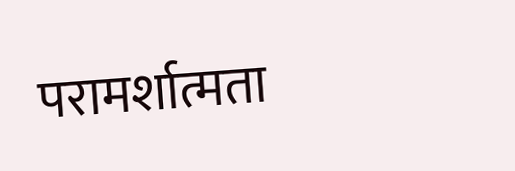परामर्शात्मता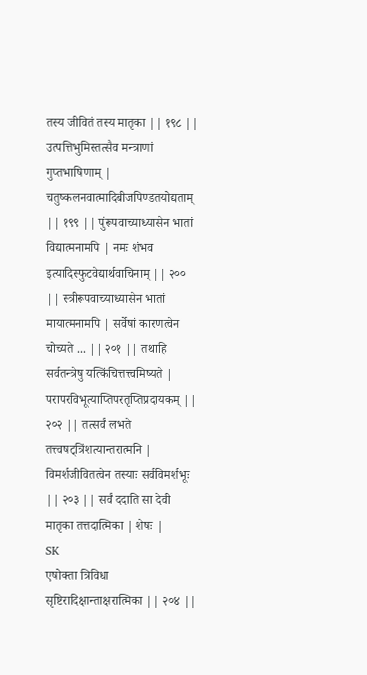तस्य जीवितं तस्य मातृका || १९८ || उत्पत्तिभुमिस्तत्सैव मन्त्राणां गुप्तभाषिणाम् | चतुष्कलनवात्मादिबीजपिण्डतयोद्यताम् || १९९ || पुंरूपवाच्याध्यासेन भातां विद्यात्मनामपि | नमः शंभव इत्यादिस्फुटवेद्यार्थवाचिनाम् || २०० || स्त्रीरूपवाच्याध्यासेन भातां मायात्मनामपि | सर्वेषां कारणत्वेन चोच्यते ... || २०१ || तथाहि सर्वतन्त्रेषु यत्किंचित्तत्त्वमिष्यते | परापरविभूत्याप्तिपरतृप्तिप्रदायकम् || २०२ || तत्सर्वं लभते तत्त्वषट्त्रिंशत्यान्तरात्मनि | विमर्शजीवितत्वेन तस्याः सर्वविमर्शभूः || २०३ || सर्वं ददाति सा देवी मातृका तत्तदात्मिका | शेषः |
SK
एषोक्ता त्रिविधा सृष्टिरादिक्षान्ताक्षरात्मिका || २०४ ||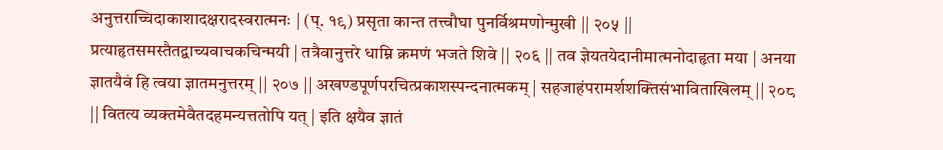अनुत्तराच्चिदाकाशादक्षरादस्वरात्मनः | (प्. १९) प्रसृता कान्त तत्त्वौघा पुनर्विश्रमणोन्मुखी || २०५ || प्रत्याहृतसमस्तैतद्वाच्यवाचकचिन्मयी | तत्रैवानुत्तरे धाम्नि क्रमणं भजते शिवे || २०६ || तव ज्ञेयतयेदानीमात्मनोदाहृता मया | अनया ज्ञातयैवं हि त्वया ज्ञातमनुत्तरम् || २०७ || अखण्डपूर्णपरचित्प्रकाशस्पन्दनात्मकम् | सहजाहंपरामर्शशक्तिसंभाविताखिलम् || २०८ || वितत्य व्यक्तमेवैतदहमन्यत्ततोपि यत् | इति क्षयैव ज्ञातं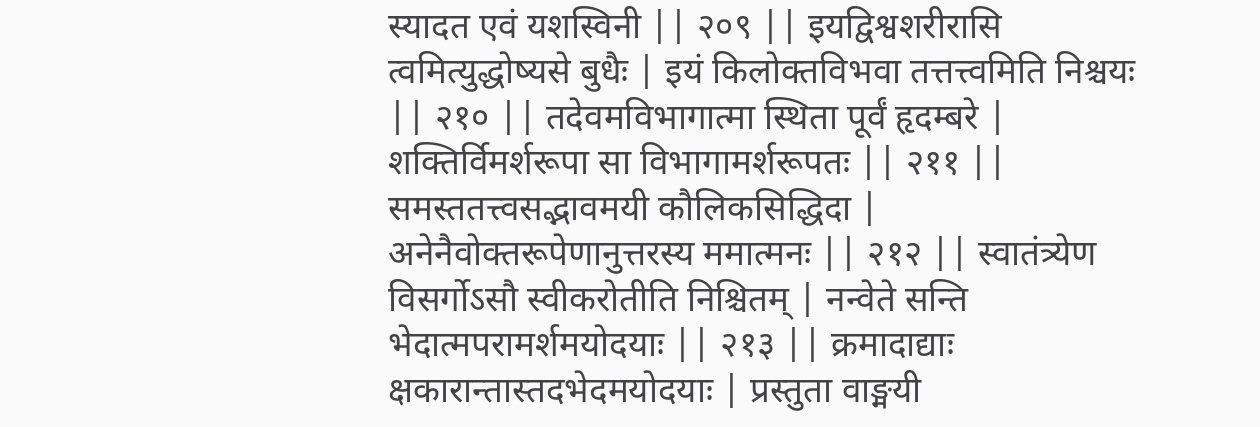स्यादत एवं यशस्विनी || २०९ || इयद्विश्वशरीरासि त्वमित्युद्धोष्यसे बुधैः | इयं किलोक्तविभवा तत्तत्त्वमिति निश्चयः || २१० || तदेवमविभागात्मा स्थिता पूर्वं हृदम्बरे | शक्तिर्विमर्शरूपा सा विभागामर्शरूपतः || २११ || समस्ततत्त्वसद्भावमयी कौलिकसिद्धिदा | अनेनैवोक्तरूपेणानुत्तरस्य ममात्मनः || २१२ || स्वातंत्र्येण विसर्गोऽसौ स्वीकरोतीति निश्चितम् | नन्वेते सन्ति भेदात्मपरामर्शमयोदयाः || २१३ || क्रमादाद्याः क्षकारान्तास्तदभेदमयोदयाः | प्रस्तुता वाङ्मयी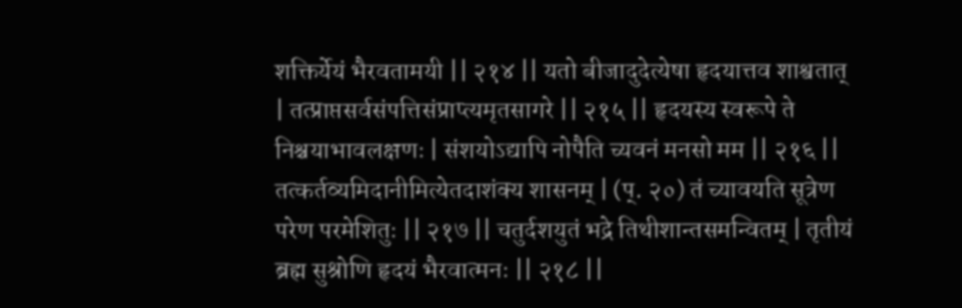शक्तिर्येयं भैरवतामयी || २१४ || यतो बीजादुदेत्येषा हृदयात्तव शाश्वतात् | तत्प्राप्तसर्वसंपत्तिसंप्राप्त्यमृतसागरे || २१५ || हृदयस्य स्वरूपे ते निश्चयाभावलक्षणः | संशयोऽद्यापि नोपैति च्यवनं मनसो मम || २१६ || तत्कर्तव्यमिदानीमित्येतदाशंक्य शासनम् | (प्. २०) तं च्यावयति सूत्रेण परेण परमेशितुः || २१७ || चतुर्दशयुतं भद्रे तिथीशान्तसमन्वितम् | तृतीयं ब्रह्म सुश्रोणि हृदयं भैरवात्मनः || २१८ ||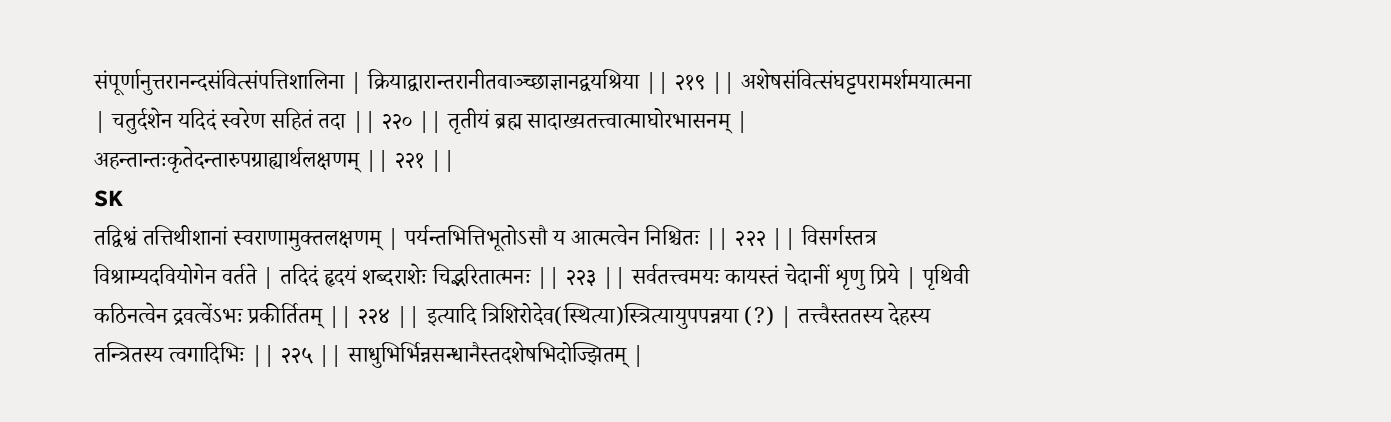संपूर्णानुत्तरानन्दसंवित्संपत्तिशालिना | क्रियाद्वारान्तरानीतवाञ्च्छाज्ञानद्वयश्रिया || २१९ || अशेषसंवित्संघट्टपरामर्शमयात्मना | चतुर्दशेन यदिदं स्वरेण सहितं तदा || २२० || तृतीयं ब्रह्म सादाख्यतत्त्वात्माघोरभासनम् | अहन्तान्तःकृतेदन्तारुपग्राह्यार्थलक्षणम् || २२१ ||
SK
तद्विश्वं तत्तिथीशानां स्वराणामुक्तलक्षणम् | पर्यन्तभित्तिभूतोऽसौ य आत्मत्वेन निश्चितः || २२२ || विसर्गस्तत्र विश्राम्यदवियोगेन वर्तते | तदिदं हृदयं शब्दराशेः चिद्भरितात्मनः || २२३ || सर्वतत्त्वमयः कायस्तं चेदानीं शृणु प्रिये | पृथिवी कठिनत्वेन द्रवत्वेंऽभः प्रकीर्तितम् || २२४ || इत्यादि त्रिशिरोदेव(स्थित्या)स्त्रित्यायुपपन्नया (?) | तत्त्वैस्ततस्य देहस्य तन्त्रितस्य त्वगादिभिः || २२५ || साधुभिर्भिन्नसन्धानैस्तदशेषभिदोज्झितम् |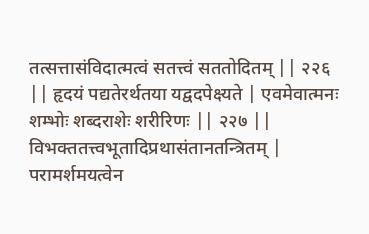तत्सत्तासंविदात्मत्वं सतत्त्वं सततोदितम् || २२६ || हृदयं पद्यतेरर्थतया यद्वदपेक्ष्यते | एवमेवात्मनः शम्भोः शब्दराशेः शरीरिणः || २२७ || विभक्ततत्त्वभूतादिप्रथासंतानतन्त्रितम् | परामर्शमयत्वेन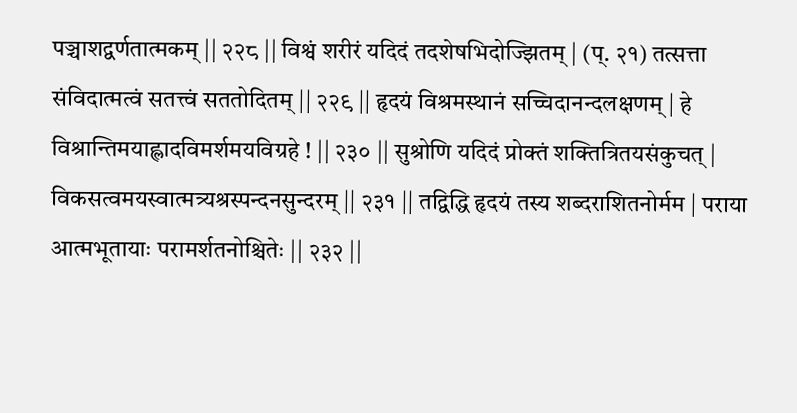पञ्चाशद्वर्णतात्मकम् || २२८ || विश्वं शरीरं यदिदं तदशेषभिदोज्झितम् | (प्. २१) तत्सत्ता संविदात्मत्वं सतत्त्वं सततोदितम् || २२९ || हृदयं विश्रमस्थानं सच्चिदानन्दलक्षणम् | हे विश्रान्तिमयाह्लादविमर्शमयविग्रहे ! || २३० || सुश्रोणि यदिदं प्रोक्तं शक्तित्रितयसंकुचत् | विकसत्वमयस्वात्मत्र्यश्रस्पन्दनसुन्दरम् || २३१ || तद्विद्धि हृदयं तस्य शब्दराशितनोर्मम | पराया आत्मभूतायाः परामर्शतनोश्चितेः || २३२ ||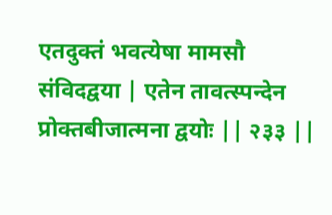एतदुक्तं भवत्येषा मामसौ संविदद्वया | एतेन तावत्स्पन्देन प्रोक्तबीजात्मना द्वयोः || २३३ ||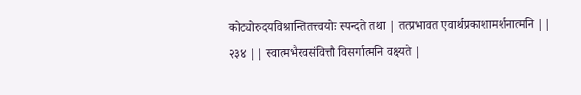कोट्योरुदयविश्रान्तितत्त्वयोः स्पन्दते तथा | तत्प्रभावत एवार्थप्रकाशामर्शनात्मनि || २३४ || स्वात्मभैरवसंवित्तौ विसर्गात्मनि वक्ष्यते |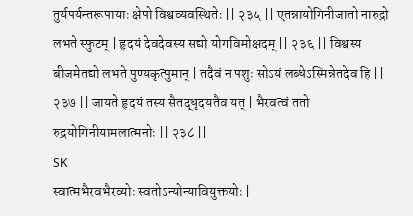तुर्यपर्यन्तरूपायाः क्षेपो विश्वव्यवस्थितेः || २३५ || एतन्नायोगिनीजातो नारुद्रो लभते स्फुटम् | हृदयं देवदेवस्य सद्यो योगविमोक्षदम् || २३६ || विश्वस्य बीजमेतद्यो लभते पुण्यकृत्पुमान् | तदैवं न पशुः सोऽयं लब्धेऽस्मिन्नेतदेव हि || २३७ || जायते हृदयं तस्य सैतद्धृदयतैव यत् | भैरवत्वं ततो रुद्रयोगिनीयामलात्मनोः || २३८ ||
SK
स्वात्मभैरवभैरव्योः स्वतोऽन्योन्यावियुक्तयोः |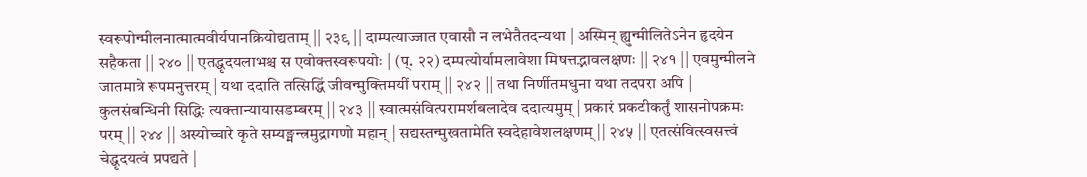स्वरूपोन्मीलनात्मात्मवीर्यपानक्रियोद्यताम् || २३९ || दाम्पत्याज्जात एवासौ न लभेतैतदन्यथा | अस्मिन् ह्युन्मीलितेऽनेन हृदयेन सहैकता || २४० || एतद्धृदयलाभश्च स एवोक्तस्वरूपयोः | (प्. २२) दम्पत्योर्यामलावेशा मिषत्तद्भावलक्षणः || २४१ || एवमुन्मीलने जातमात्रे रूपमनुत्तरम् | यथा ददाति तत्सिद्धिं जीवन्मुक्तिमयीं पराम् || २४२ || तथा निर्णीतमधुना यथा तदपरा अपि | कुलसंबन्धिनी सिद्धिः त्यक्तान्यायासडम्बरम् || २४३ || स्वात्मसंवित्परामर्शबलादेव ददात्यमुम् | प्रकारं प्रकटीकर्तुं शासनोपक्रमः परम् || २४४ || अस्योच्चारे कृते सम्यङ्मन्त्रमुद्रागणो महान् | सद्यस्तन्मुखतामेति स्वदेहावेशलक्षणम् || २४५ || एतत्संवित्स्वसत्त्वं चेद्धृदयत्वं प्रपद्यते |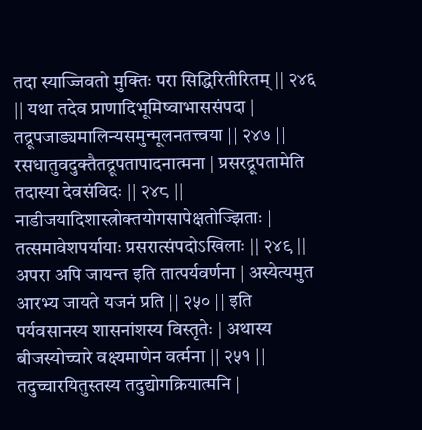तदा स्याज्जिवतो मुक्तिः परा सिद्धिरितीरितम् || २४६ || यथा तदेव प्राणादिभूमिष्वाभाससंपदा | तद्रूपजाड्यमालिन्यसमुन्मूलनतत्त्वया || २४७ || रसधातुवदुक्तैतद्रूपतापादनात्मना | प्रसरद्रूपतामेति तदास्या देवसंविदः || २४८ || नाडीजयादिशास्त्रोक्तयोगसापेक्षतोज्झिताः | तत्समावेशपर्यायाः प्रसरात्संपदोऽखिलाः || २४९ || अपरा अपि जायन्त इति तात्पर्यवर्णना | अस्येत्यमुत आरभ्य जायते यजनं प्रति || २५० || इति पर्यवसानस्य शासनांशस्य विस्तृतेः | अथास्य बीजस्योच्चारे वक्ष्यमाणेन वर्त्मना || २५१ || तदुच्चारयितुस्तस्य तदुद्योगक्रियात्मनि |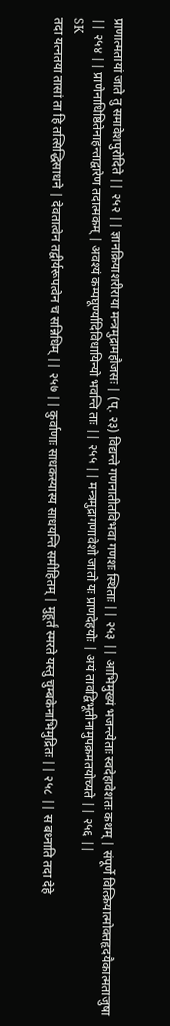प्राणात्मतायां जाते तु समावेशपुरोदिते || २५२ || ज्ञानक्रियाशरीराया मन्त्रमुद्रामहौजसः | (प्. २३) विद्यन्ते गणनातीतविभवा गणशः स्थिताः || २५३ || आभिमुख्यं भजन्त्येताः स्वदेहावेशतः कथम् | संपूर्णे वित्क्रियात्मोक्तहृदयैकात्मताजुषा || २५४ || प्राणेनाधिष्ठितेनाहन्ताद्वारेण तदात्मकम् | अवश्यं कम्पघूर्ण्यादिविधायिन्यो भवन्ति ताः || २५५ || मन्त्रमुद्रागणावेशो जातो यः प्राणदेहयोः | अयं तावद्विभूतीनामुपक्रमतयोच्यते || २५६ ||
SK
तदा यत्नतया तासां ता हि तत्सिद्धिसाधने | देवतात्वेन तद्वीर्यरूपत्वेन च सन्निधिम् || २५७ || कुर्वाणाः साधकस्यास्य साधयन्ति समीहितम् | मुहूर्तं स्मरते यस्तु चुम्बकेनाभिमुद्रितः || २५८ || स बध्नाति तदा देहे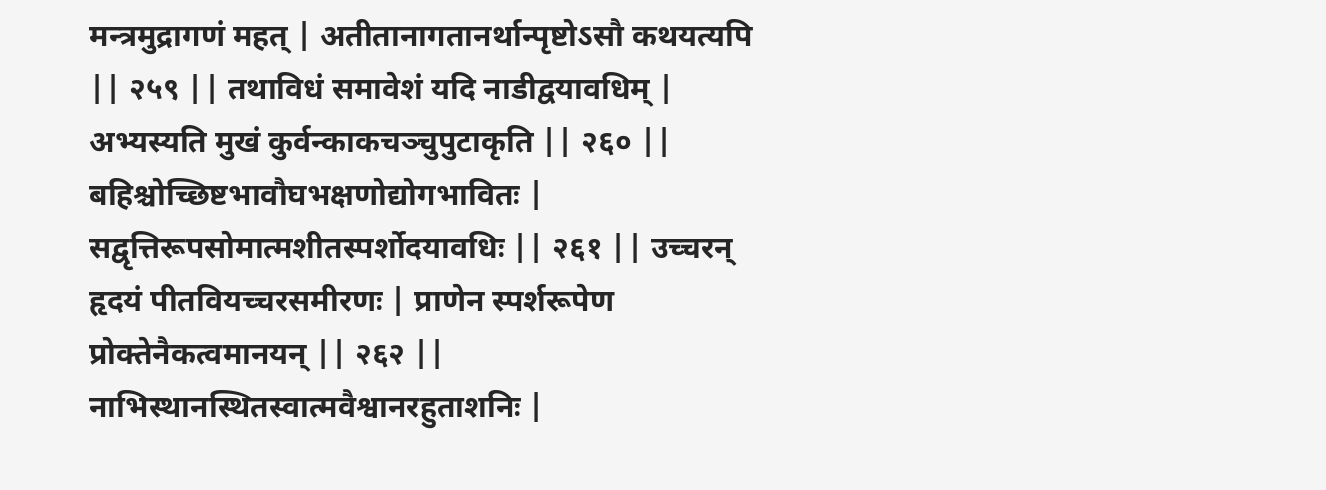मन्त्रमुद्रागणं महत् | अतीतानागतानर्थान्पृष्टोऽसौ कथयत्यपि || २५९ || तथाविधं समावेशं यदि नाडीद्वयावधिम् | अभ्यस्यति मुखं कुर्वन्काकचञ्चुपुटाकृति || २६० || बहिश्चोच्छिष्टभावौघभक्षणोद्योगभावितः | सद्वृत्तिरूपसोमात्मशीतस्पर्शोदयावधिः || २६१ || उच्चरन् हृदयं पीतवियच्चरसमीरणः | प्राणेन स्पर्शरूपेण प्रोक्तेनैकत्वमानयन् || २६२ || नाभिस्थानस्थितस्वात्मवैश्वानरहुताशनिः |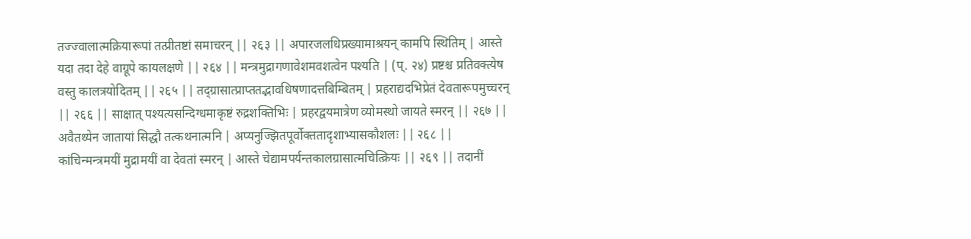तज्ज्वालात्मक्रियारूपां तत्प्रीतष्टां समाचरन् || २६३ || अपारजलधिप्रख्यामाश्रयन् कामपि स्थितिम् | आस्ते यदा तदा देहे वाग्रूपे कायलक्षणे || २६४ || मन्त्रमुद्रागणावेशमवशत्वेन पश्यति | (प्. २४) प्रष्टश्च प्रतिवक्त्येष वस्तु कालत्रयोदितम् || २६५ || तद्ग्रासात्प्राप्ततद्भावधिषणादत्तबिम्बितम् | प्रहराद्यदभिप्रेतं देवतारूपमुच्चरन् || २६६ || साक्षात् पश्यत्यसन्दिग्धमाकृष्टं रुद्रशक्तिभिः | प्रहरद्वयमात्रेण व्योमस्थो जायते स्मरन् || २६७ || अवैतथ्येन जातायां सिद्धौ तत्कथनात्मनि | अप्यनुज्झितपूर्वोक्ततादृशाभ्यासकौशलः || २६८ || कांचिन्मन्त्रमयीं मुद्रामयीं वा देवतां स्मरन् | आस्ते चेद्यामपर्यन्तकालग्रासात्मचित्क्रियः || २६९ || तदानीं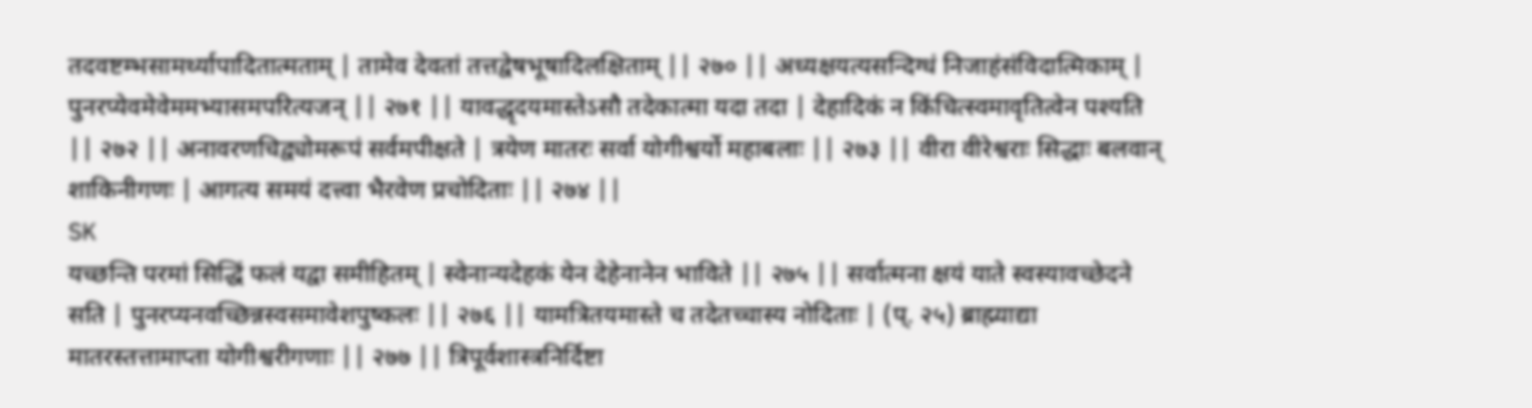तदवष्टम्भसामर्थ्यापादितात्मताम् | तामेव देवतां तत्तद्वेषभूषादिलक्षिताम् || २७० || अध्यक्षयत्यसन्दिग्धं निजाहंसंविदात्मिकाम् | पुनरप्येवमेवेममभ्यासमपरित्यजन् || २७१ || यावद्धृदयमास्तेऽसौ तदेकात्मा यदा तदा | देहादिकं न किंचित्स्वमावृतित्वेन पश्यति || २७२ || अनावरणचिद्व्योमरूपं सर्वमपीक्षते | त्रयेण मातरः सर्वा योगीश्वर्यो महाबलाः || २७३ || वीरा वीरेश्वराः सिद्धाः बलवान् शाकिनीगणः | आगत्य समयं दत्त्वा भैरवेण प्रचोदिताः || २७४ ||
SK
यच्छन्ति परमां सिद्धिं फलं यद्वा समीहितम् | स्वेनान्यदेहकं येन देहेनानेन भाविते || २७५ || सर्वात्मना क्षयं याते स्वस्यावच्छेदने सति | पुनरप्यनवच्छिन्नस्वसमावेशपुष्कलः || २७६ || यामत्रितयमास्ते च तदेतच्चास्य नोदिताः | (प्. २५) ब्राह्म्याद्या मातरस्तत्तामाप्ता योगीश्वरीगणाः || २७७ || त्रिपूर्वशास्त्रनिर्दिष्टा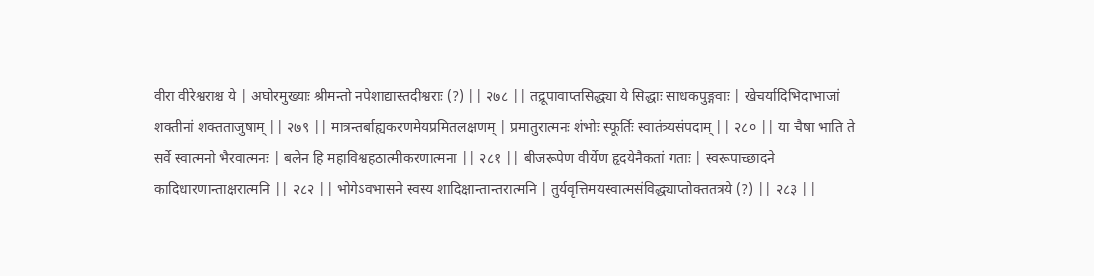वीरा वीरेश्वराश्च ये | अघोरमुख्याः श्रीमन्तो नपेशाद्यास्तदीश्वराः (?) || २७८ || तद्रूपावाप्तसिद्ध्या ये सिद्धाः साधकपुङ्गवाः | खेचर्यादिभिदाभाजां शक्तीनां शक्तताजुषाम् || २७९ || मात्रन्तर्बाह्यकरणमेयप्रमितलक्षणम् | प्रमातुरात्मनः शंभोः स्फूर्तिः स्वातंत्र्यसंपदाम् || २८० || या चैषा भाति ते सर्वे स्वात्मनो भैरवात्मनः | बलेन हि महाविश्वहठात्मीकरणात्मना || २८१ || बीजरूपेण वीर्येण हृदयेनैकतां गताः | स्वरूपाच्छादने कादिधारणान्ताक्षरात्मनि || २८२ || भोगेऽवभासने स्वस्य शादिक्षान्तान्तरात्मनि | तुर्यवृत्तिमयस्वात्मसंविद्ध्याप्तोक्ततत्रये (?) || २८३ ||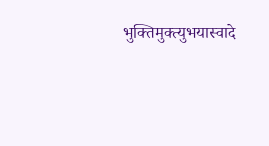भुक्तिमुक्त्युभयास्वादे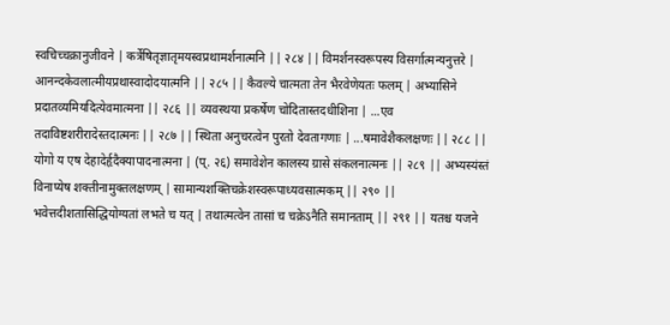स्वचिच्चक्रानुजीवने | कर्त्रेषितृज्ञातृमयस्वप्रथामर्शनात्मनि || २८४ || विमर्शनस्वरूपस्य विसर्गात्मन्यनुत्तरे | आनन्दकेवलात्मीयप्रथास्वादोदयात्मनि || २८५ || कैवल्ये चात्मता तेन भैरवेणेयतः फलम् | अभ्यासिने प्रदातव्यमियदित्येवमात्मना || २८६ || व्यवस्थया प्रकर्षेण चोदितास्तदधीशिना | ...एव तदाविष्टशरीरादेस्तदात्मनः || २८७ || स्थिता अनुचरत्वेन पुरतो देवतागणाः | ...षमावेशैकलक्षणः || २८८ || योगो य एष देहादेर्हृदैक्यापादनात्मना | (प्. २६) समावेशेन कालस्य ग्रासे संकलनात्मनः || २८९ || अभ्यस्यंस्तं विनाप्येष शक्तीनामुक्तलक्षणम् | सामान्यशक्तिचक्रेशस्वरूपाध्यवसात्मकम् || २९० || भवेत्तदीशतासिद्धियोग्यतां लभते च यत् | तथात्मत्वेन तासां च चक्रेऽनैति समानताम् || २९१ || यतश्च यजने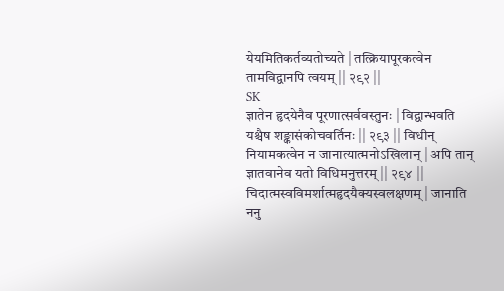येयमितिकर्तव्यतोच्यते | तत्क्रियापूरकत्वेन तामविद्वानपि त्वयम् || २९२ ||
SK
ज्ञातेन हृदयेनैव पूरणात्सर्ववस्तुनः | विद्वान्भवति यश्चैष शङ्कासंकोचवर्तिनः || २९३ || विधीन् नियामकत्वेन न जानात्यात्मनोऽखिलान् | अपि तान् ज्ञातवानेव यतो विधिमनुत्तरम् || २९४ || चिदात्मस्वविमर्शात्महृदयैक्यस्वलक्षणम् | जानाति ननु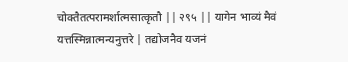चोक्तैतत्परामर्शात्मसात्कृतौ || २९५ || यागेन भाव्यं मैवं यत्तस्मिन्नात्मन्यनुत्तरे | तद्योजनैव यजनं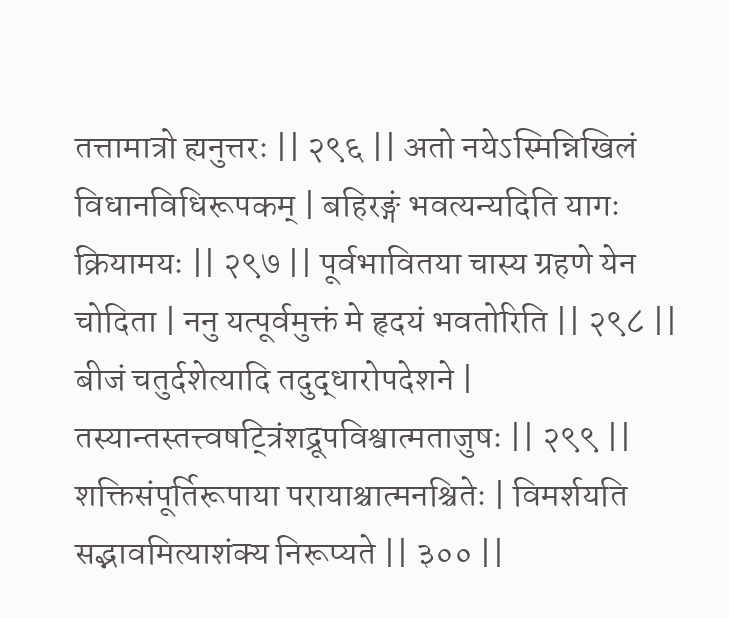तत्तामात्रो ह्यनुत्तरः || २९६ || अतो नयेऽस्मिन्निखिलं विधानविधिरूपकम् | बहिरङ्गं भवत्यन्यदिति यागः क्रियामयः || २९७ || पूर्वभावितया चास्य ग्रहणे येन चोदिता | ननु यत्पूर्वमुक्तं मे हृदयं भवतोरिति || २९८ || बीजं चतुर्दशेत्यादि तदुद्धारोपदेशने | तस्यान्तस्तत्त्वषट्त्रिंशद्रूपविश्वात्मताजुषः || २९९ || शक्तिसंपूर्तिरूपाया परायाश्चात्मनश्चितेः | विमर्शयति सद्भावमित्याशंक्य निरूप्यते || ३०० ||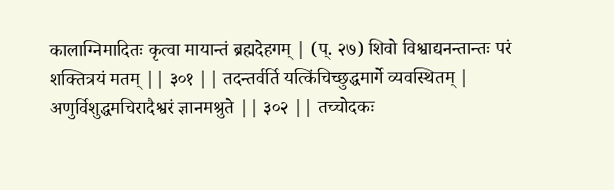कालाग्निमादितः कृत्वा मायान्तं ब्रह्मदेहगम् | (प्. २७) शिवो विश्वाद्यनन्तान्तः परं शक्तित्रयं मतम् || ३०१ || तदन्तर्वर्ति यत्किंचिच्छुद्धमार्गे व्यवस्थितम् | अणुर्विशुद्धमचिरादैश्वरं ज्ञानमश्रुते || ३०२ || तच्चोदकः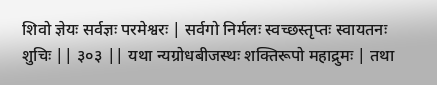शिवो ज्ञेयः सर्वज्ञः परमेश्वरः | सर्वगो निर्मलः स्वच्छस्तृप्तः स्वायतनः शुचिः || ३०३ || यथा न्यग्रोधबीजस्थः शक्तिरूपो महाद्रुमः | तथा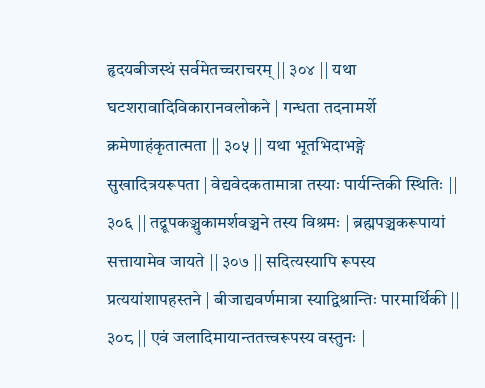हृदयबीजस्थं सर्वमेतच्चराचरम् || ३०४ || यथा घटशरावादिविकारानवलोकने | गन्धता तदनामर्शे क्रमेणाहंकृतात्मता || ३०५ || यथा भूतभिदाभङ्गे सुखादित्रयरूपता | वेद्यवेदकतामात्रा तस्याः पार्यन्तिकी स्थितिः || ३०६ || तद्रूपकञ्चुकामर्शवञ्चने तस्य विश्रमः | ब्रह्मपञ्चकरूपायां सत्तायामेव जायते || ३०७ || सदित्यस्यापि रूपस्य प्रत्ययांशापहस्तने | बीजाद्यवर्णमात्रा स्याद्विश्रान्तिः पारमार्थिकी || ३०८ || एवं जलादिमायान्ततत्त्वरूपस्य वस्तुनः |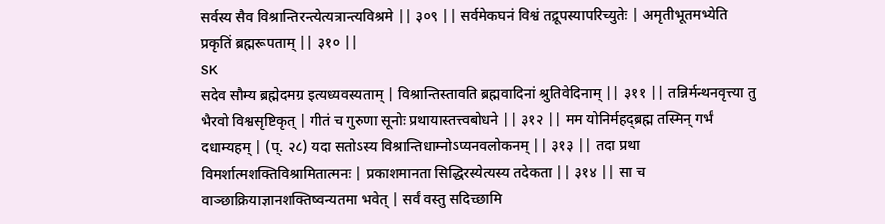सर्वस्य सैव विश्रान्तिरन्त्येत्यत्रान्त्यविश्रमे || ३०९ || सर्वमेकघनं विश्वं तद्रूपस्यापरिच्युतेः | अमृतीभूतमभ्येति प्रकृतिं ब्रह्मरूपताम् || ३१० ||
SK
सदेव सौम्य ब्रह्मेदमग्र इत्यध्यवस्यताम् | विश्रान्तिस्तावति ब्रह्मवादिनां श्रुतिवेदिनाम् || ३११ || तन्निर्मन्थनवृत्त्या तु भैरवो विश्वसृष्टिकृत् | गीतं च गुरुणा सूनोः प्रथायास्तत्त्वबोधने || ३१२ || मम योनिर्महद्ब्रह्म तस्मिन् गर्भं दधाम्यहम् | (प्. २८) यदा सतोऽस्य विश्रान्तिधाम्नोऽप्यनवलोकनम् || ३१३ || तदा प्रथा विमर्शात्मशक्तिविश्रामितात्मनः | प्रकाशमानता सिद्धिरस्येत्यस्य तदेकता || ३१४ || सा च वाञ्छाक्रियाज्ञानशक्तिष्वन्यतमा भवेत् | सर्वं वस्तु सदिच्छामि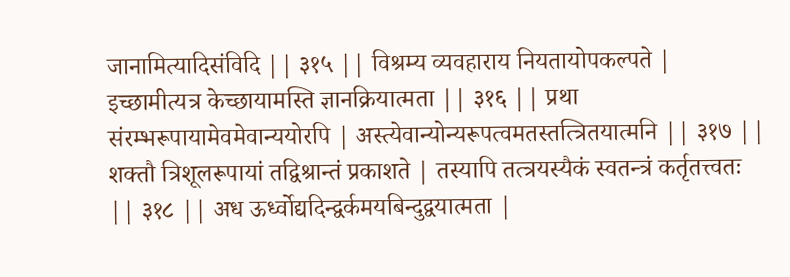जानामित्यादिसंविदि || ३१५ || विश्रम्य व्यवहाराय नियतायोपकल्पते | इच्छामीत्यत्र केच्छायामस्ति ज्ञानक्रियात्मता || ३१६ || प्रथा संरम्भरूपायामेवमेवान्ययोरपि | अस्त्येवान्योन्यरूपत्वमतस्तत्त्रितयात्मनि || ३१७ || शक्तौ त्रिशूलरूपायां तद्विश्रान्तं प्रकाशते | तस्यापि तत्त्रयस्यैकं स्वतन्त्रं कर्तृतत्त्वतः || ३१८ || अध ऊर्ध्वोद्यदिन्द्वर्कमयबिन्दुद्वयात्मता |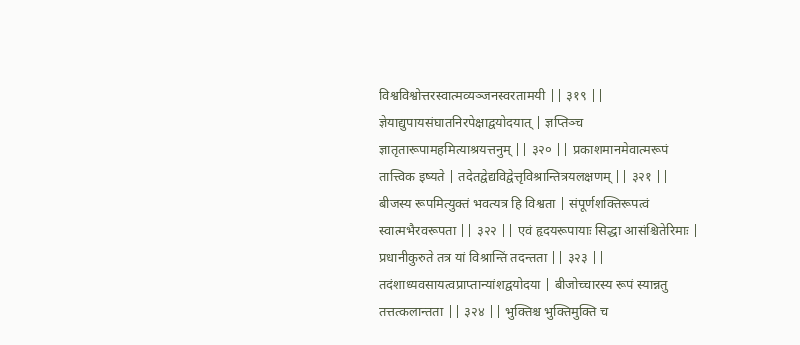विश्वविश्वोत्तरस्वात्मव्यञ्जनस्वरतामयी || ३१९ || ज्ञेयाद्युपायसंघातनिरपेक्षाद्वयोदयात् | ज्ञप्तिञ्च ज्ञातृतारूपामहमित्याश्रयत्तनुम् || ३२० || प्रकाशमानमेवात्मरूपं तात्त्विक इष्यते | तदेतद्वेद्यविद्वेत्तृविश्रान्तित्रयलक्षणम् || ३२१ || बीजस्य रूपमित्युक्तं भवत्यत्र हि विश्वता | संपूर्णशक्तिरूपत्वं स्वात्मभैरवरूपता || ३२२ || एवं हृदयरूपायाः सिद्धा आसंश्चितेरिमाः | प्रधानीकुरुते तत्र यां विश्रान्तिं तदन्तता || ३२३ || तदंशाध्यवसायत्वप्राप्तान्यांशद्वयोदया | बीजोच्चारस्य रूपं स्यान्नतु तत्तत्कलान्तता || ३२४ || भुक्तिश्च भुक्तिमुक्ति च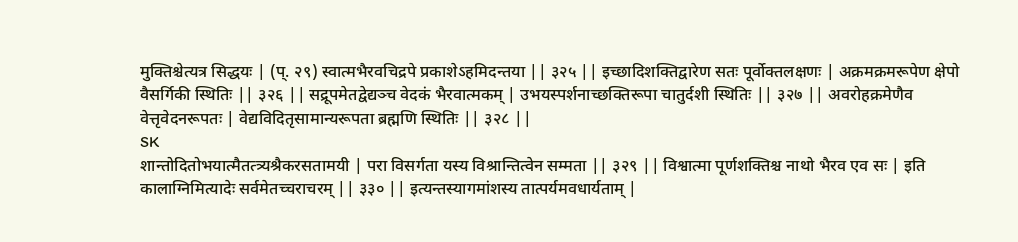मुक्तिश्चेत्यत्र सिद्धयः | (प्. २९) स्वात्मभैरवचिद्रपे प्रकाशेऽहमिदन्तया || ३२५ || इच्छादिशक्तिद्वारेण सतः पूर्वोक्तलक्षणः | अक्रमक्रमरूपेण क्षेपो वैसर्गिकी स्थितिः || ३२६ || सद्रूपमेतद्वेद्यञ्च वेदकं भैरवात्मकम् | उभयस्पर्शनाच्छक्तिरूपा चातुर्दशी स्थितिः || ३२७ || अवरोहक्रमेणैव वेत्तृवेदनरूपतः | वेद्यविदितृसामान्यरूपता ब्रह्मणि स्थितिः || ३२८ ||
SK
शान्तोदितोभयात्मैतत्त्र्यश्रैकरसतामयी | परा विसर्गता यस्य विश्रान्तित्वेन सम्मता || ३२९ || विश्वात्मा पूर्णशक्तिश्च नाथो भैरव एव सः | इति कालाग्निमित्यादेः सर्वमेतच्चराचरम् || ३३० || इत्यन्तस्यागमांशस्य तात्पर्यमवधार्यताम् |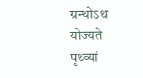ग्रन्थोऽथ योज्यते पृथ्व्यां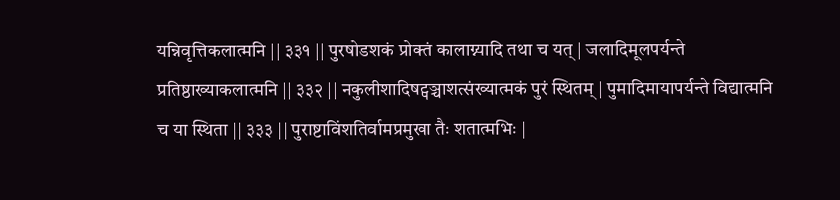यन्निवृत्तिकलात्मनि || ३३१ || पुरषोडशकं प्रोक्तं कालाग्न्यादि तथा च यत् | जलादिमूलपर्यन्ते प्रतिष्ठाख्याकलात्मनि || ३३२ || नकुलीशादिषट्पञ्चाशत्संख्यात्मकं पुरं स्थितम् | पुमादिमायापर्यन्ते विद्यात्मनि च या स्थिता || ३३३ || पुराष्टाविंशतिर्वामप्रमुखा तैः शतात्मभिः |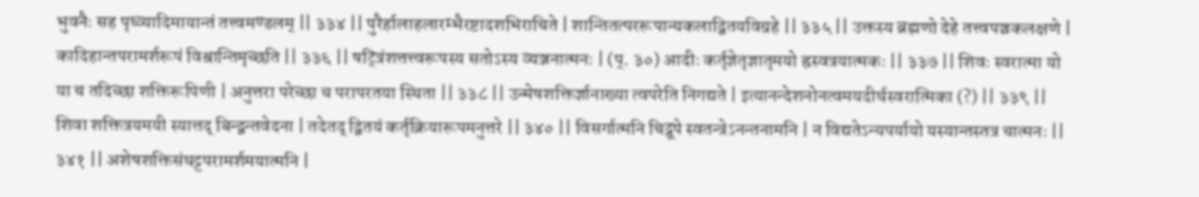भुवनैः सह पृथ्व्यादिमायान्तं तत्त्वमण्डलम् || ३३४ || पुरैर्हालाहलारम्भैरष्टादशभिराचिते | शान्तितत्पररूपान्यकलाद्वितयविग्रहे || ३३५ || उक्तस्य ब्रह्मणो देहे तत्त्वपञ्चकलक्षणे | कादिहान्तपरामर्शरूपं विश्रान्तिमृच्छति || ३३६ || षट्त्रिंशत्तत्त्वरूपस्य सतोऽस्य व्यञ्जनात्मनः | (प्. ३०) आदीः कर्तृज्ञेतृज्ञातृमयो ह्रस्वत्रयात्मकः || ३३७ || शिवः स्वरात्मा यो या च तदिच्छा शक्तिरूपिणी | अनुत्तरा परेच्छा च परापरतया स्थिता || ३३८ || उन्मेषशक्तिर्ज्ञानाख्या त्वपरेति निगद्यते | इत्यानन्देशनोनत्वमयदीर्घस्वरात्मिका (?) || ३३९ || शिवा शक्तित्रयमयी स्यात्तद् बिन्द्वन्तवेदना | तदेतद् द्वितयं कर्तृक्रियारूपमनुत्तरे || ३४० || विसर्गात्मनि चिद्रूपे स्वतन्त्रेऽनन्तनामनि | न विद्यतेऽन्यपर्यायो यस्यान्तस्तत्र चात्मनः || ३४१ || अशेषशक्तिसंघट्टपरामर्शमयात्मनि |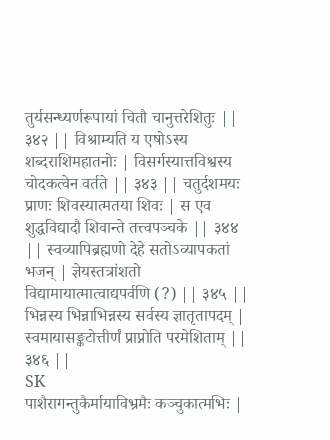तुर्यसन्ध्यर्णरूपायां चितौ चानुत्तरेशितुः || ३४२ || विश्राम्यति य एषोऽस्य शब्दराशिमहातनोः | विसर्गस्यात्तविश्वस्य चोदकत्वेन वर्तते || ३४३ || चतुर्दशमयः प्राणः शिवस्यात्मतया शिवः | स एव शुद्धविद्यादौ शिवान्ते तत्त्वपञ्चके || ३४४ || स्वव्यापिब्रह्मणो देहे सतोऽव्यापकतां भजन् | ज्ञेयस्तत्रांशतो विद्यामायात्मात्वाद्यपर्वणि (?) || ३४५ || भिन्नस्य भिन्नाभिन्नस्य सर्वस्य ज्ञातृतापदम् | स्वमायासङ्कटोत्तीर्णं प्राप्नोति परमेशिताम् || ३४६ ||
SK
पाशैरागन्तुकैर्मायाविभ्रमैः कञ्चुकात्मभिः |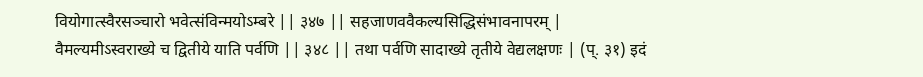वियोगात्स्वैरसञ्चारो भवेत्संविन्मयोऽम्बरे || ३४७ || सहजाणववैकल्यसिद्धिसंभावनापरम् | वैमल्यमीऽस्वराख्ये च द्वितीये याति पर्वणि || ३४८ || तथा पर्वणि सादाख्ये तृतीये वेद्यलक्षणः | (प्. ३१) इदं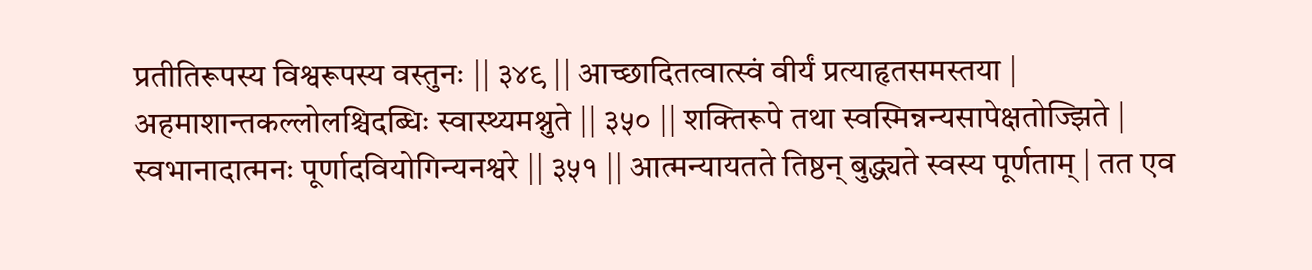प्रतीतिरूपस्य विश्वरूपस्य वस्तुनः || ३४९ || आच्छादितत्वात्स्वं वीर्यं प्रत्याहृतसमस्तया | अहमाशान्तकल्लोलश्चिदब्धिः स्वास्थ्यमश्नुते || ३५० || शक्तिरूपे तथा स्वस्मिन्नन्यसापेक्षतोज्झिते | स्वभानादात्मनः पूर्णादवियोगिन्यनश्वरे || ३५१ || आत्मन्यायतते तिष्ठन् बुद्ध्यते स्वस्य पूर्णताम् | तत एव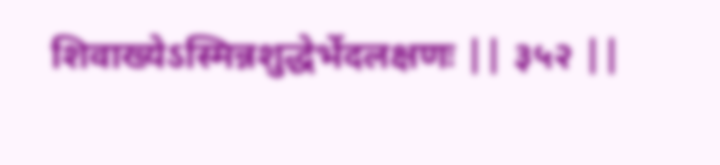शिवाख्येऽस्मिन्नशुद्धेर्भेदलक्षणः || ३५२ ||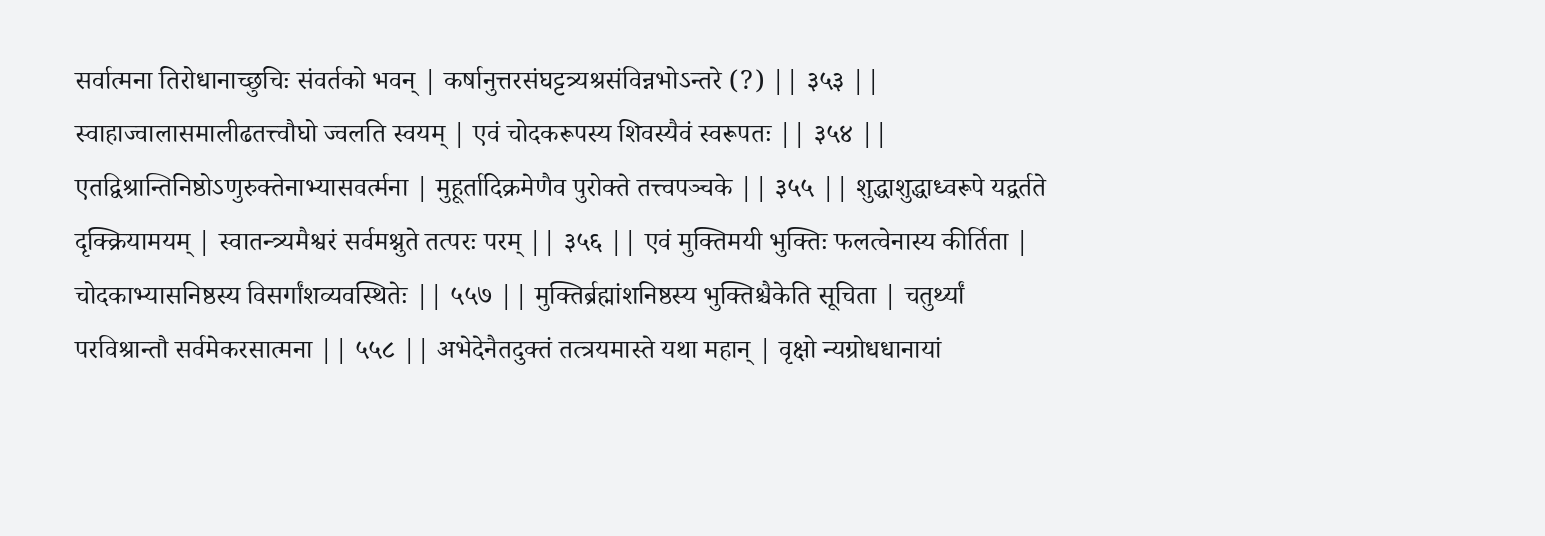सर्वात्मना तिरोधानाच्छुचिः संवर्तको भवन् | कर्षानुत्तरसंघट्टत्र्यश्रसंविन्नभोऽन्तरे (?) || ३५३ || स्वाहाज्वालासमालीढतत्त्वौघो ज्वलति स्वयम् | एवं चोदकरूपस्य शिवस्यैवं स्वरूपतः || ३५४ || एतद्विश्रान्तिनिष्ठोऽणुरुक्तेनाभ्यासवर्त्मना | मुहूर्तादिक्रमेणैव पुरोक्ते तत्त्वपञ्चके || ३५५ || शुद्धाशुद्धाध्वरूपे यद्वर्तते दृक्क्रियामयम् | स्वातन्त्र्यमैश्वरं सर्वमश्नुते तत्परः परम् || ३५६ || एवं मुक्तिमयी भुक्तिः फलत्वेनास्य कीर्तिता | चोदकाभ्यासनिष्ठस्य विसर्गांशव्यवस्थितेः || ५५७ || मुक्तिर्ब्रह्मांशनिष्ठस्य भुक्तिश्चैकेति सूचिता | चतुर्थ्यां परविश्रान्तौ सर्वमेकरसात्मना || ५५८ || अभेदेनैतदुक्तं तत्त्रयमास्ते यथा महान् | वृक्षो न्यग्रोधधानायां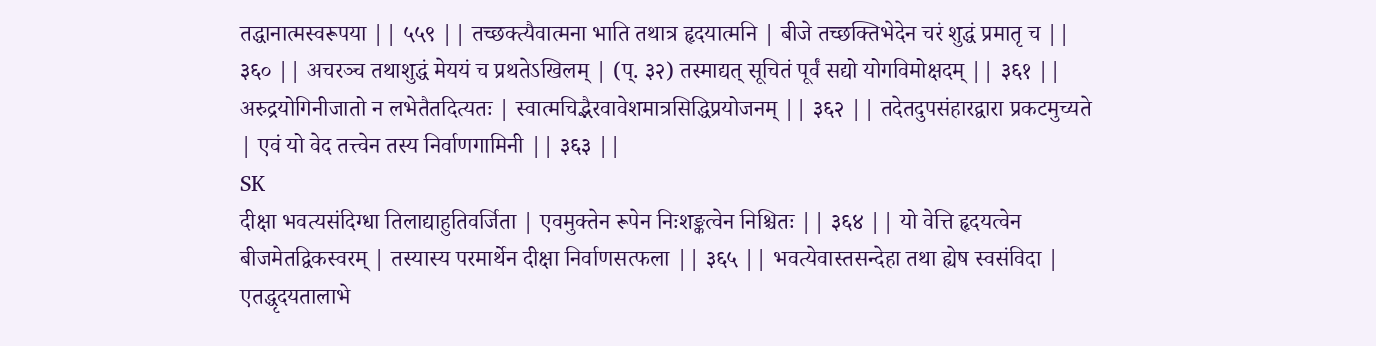तद्धानात्मस्वरूपया || ५५९ || तच्छक्त्यैवात्मना भाति तथात्र हृदयात्मनि | बीजे तच्छक्तिभेदेन चरं शुद्धं प्रमातृ च || ३६० || अचरञ्च तथाशुद्धं मेययं च प्रथतेऽखिलम् | (प्. ३२) तस्माद्यत् सूचितं पूर्वं सद्यो योगविमोक्षदम् || ३६१ || अरुद्रयोगिनीजातो न लभेतैतदित्यतः | स्वात्मचिद्भैरवावेशमात्रसिद्धिप्रयोजनम् || ३६२ || तदेतदुपसंहारद्वारा प्रकटमुच्यते | एवं यो वेद तत्त्वेन तस्य निर्वाणगामिनी || ३६३ ||
SK
दीक्षा भवत्यसंदिग्धा तिलाद्याहुतिवर्जिता | एवमुक्तेन रूपेन निःशङ्कत्वेन निश्चितः || ३६४ || यो वेत्ति हृदयत्वेन बीजमेतद्विकस्वरम् | तस्यास्य परमार्थेन दीक्षा निर्वाणसत्फला || ३६५ || भवत्येवास्तसन्देहा तथा ह्येष स्वसंविदा | एतद्धृदयतालाभे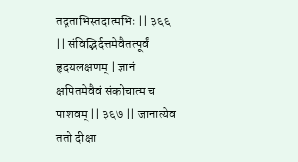तद्गताभिस्तदात्मभिः || ३६६ || संविद्भिर्दत्तमेवैतत्पूर्वं हृदयलक्षणम् | ज्ञानं क्षपितमेवैवं संकोचात्म च पाशवम् || ३६७ || जानात्येव ततो दीक्षा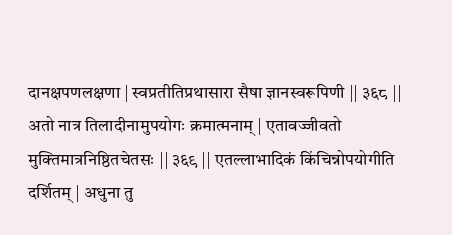दानक्षपणलक्षणा | स्वप्रतीतिप्रथासारा सैषा ज्ञानस्वरूपिणी || ३६८ || अतो नात्र तिलादीनामुपयोगः क्रमात्मनाम् | एतावज्जीवतो मुक्तिमात्रनिष्ठितचेतसः || ३६९ || एतल्लाभादिकं किंचिन्नोपयोगीति दर्शितम् | अधुना तु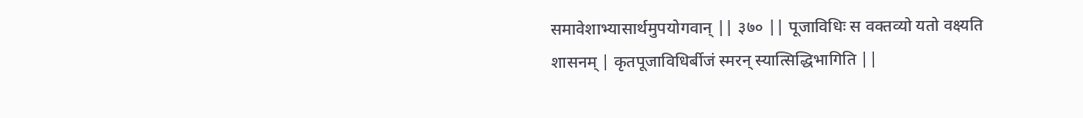समावेशाभ्यासार्थमुपयोगवान् || ३७० || पूजाविधिः स वक्तव्यो यतो वक्ष्यति शासनम् | कृतपूजाविधिर्बीजं स्मरन् स्यात्सिद्धिभागिति ||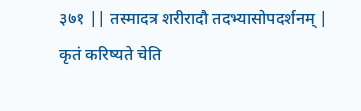३७१ || तस्मादत्र शरीरादौ तदभ्यासोपदर्शनम् | कृतं करिष्यते चेति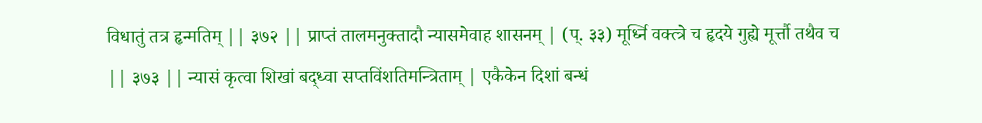विधातुं तत्र हृन्मतिम् || ३७२ || प्राप्तं तालमनुक्तादौ न्यासमेवाह शासनम् | (प्. ३३) मूर्ध्नि वक्त्त्रे च हृदये गुह्ये मूर्त्तौ तथैव च || ३७३ || न्यासं कृत्वा शिखां बद्ध्वा सप्तविंशतिमन्त्रिताम् | एकैकेन दिशां बन्धं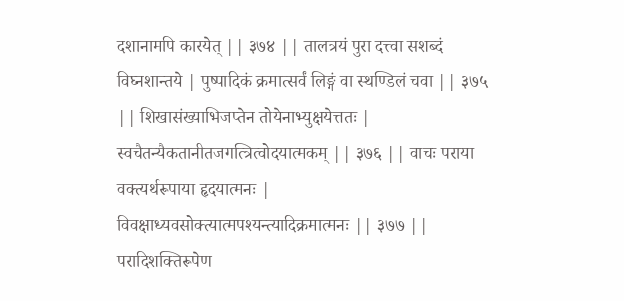दशानामपि कारयेत् || ३७४ || तालत्रयं पुरा दत्त्वा सशब्दं विघ्नशान्तये | पुष्पादिकं क्रमात्सर्वं लिङ्गं वा स्थण्डिलं चवा || ३७५ || शिखासंख्याभिजप्तेन तोयेनाभ्युक्षयेत्ततः | स्वचैतन्यैकतानीतजगत्त्रित्वोदयात्मकम् || ३७६ || वाचः पराया वक्त्यर्थरूपाया हृदयात्मनः | विवक्षाध्यवसोक्त्यात्मपश्यन्त्यादिक्रमात्मनः || ३७७ || परादिशक्तिरूपेण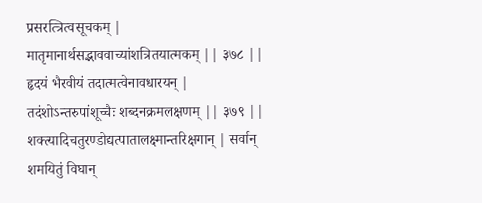प्रसरत्त्रित्वसूचकम् | मातृमानार्थसद्भाववाच्यांशत्रितयात्मकम् || ३७८ || हृदयं भैरवीयं तदात्मत्वेनावधारयन् | तदंशोऽन्तरुपांशूच्चैः शब्दनक्रमलक्षणम् || ३७९ || शक्त्यादिचतुरण्डोद्यत्पातालक्ष्मान्तरिक्षगान् | सर्वान् शमयितुं विघान्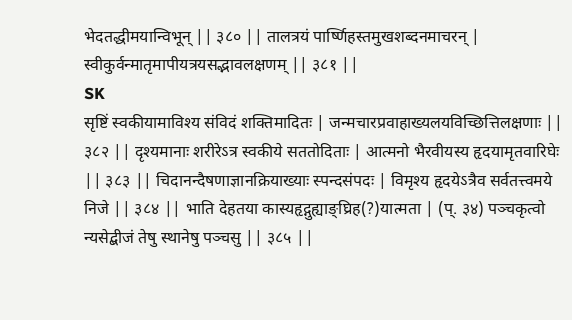भेदतद्धीमयान्विभून् || ३८० || तालत्रयं पार्ष्णिहस्तमुखशब्दनमाचरन् | स्वीकुर्वन्मातृमापीयत्रयसद्भावलक्षणम् || ३८१ ||
SK
सृष्टिं स्वकीयामाविश्य संविदं शक्तिमादितः | जन्मचारप्रवाहाख्यलयविच्छित्तिलक्षणाः || ३८२ || दृश्यमानाः शरीरेऽत्र स्वकीये सततोदिताः | आत्मनो भैरवीयस्य हृदयामृतवारिघेः || ३८३ || चिदानन्दैषणाज्ञानक्रियाख्याः स्पन्दसंपदः | विमृश्य हृदयेऽत्रैव सर्वतत्त्वमये निजे || ३८४ || भाति देहतया कास्यहृद्गुह्याङ्घ्रिह(?)यात्मता | (प्. ३४) पञ्चकृत्वो न्यसेद्बीजं तेषु स्थानेषु पञ्चसु || ३८५ ||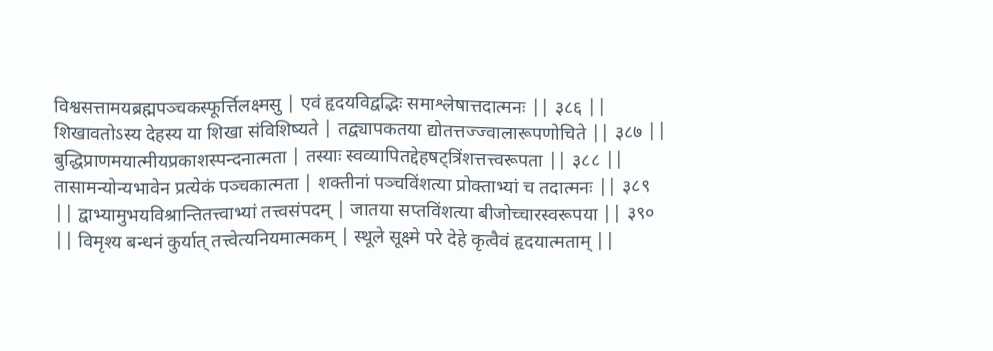विश्वसत्तामयब्रह्मपञ्चकस्फूर्त्तिलक्ष्मसु | एवं हृदयविद्वद्भिः समाश्लेषात्तदात्मनः || ३८६ || शिखावतोऽस्य देहस्य या शिखा संविशिष्यते | तद्व्यापकतया द्योतत्तज्ज्वालारूपणोचिते || ३८७ || बुद्धिप्राणमयात्मीयप्रकाशस्पन्दनात्मता | तस्याः स्वव्यापितद्देहषट्त्रिंशत्तत्त्वरूपता || ३८८ || तासामन्योन्यभावेन प्रत्येकं पञ्चकात्मता | शक्तीनां पञ्चविंशत्या प्रोक्ताभ्यां च तदात्मनः || ३८९ || द्वाभ्यामुभयविश्रान्तितत्त्वाभ्यां तत्त्वसंपदम् | जातया सप्तविंशत्या बीजोच्चारस्वरूपया || ३९० || विमृश्य बन्धनं कुर्यात् तत्त्वेत्यनियमात्मकम् | स्थूले सूक्ष्मे परे देहे कृत्वैवं हृदयात्मताम् ||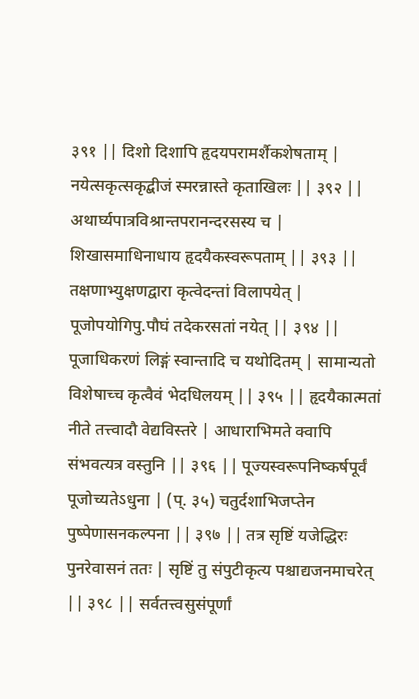३९१ || दिशो दिशापि हृदयपरामर्शैकशेषताम् | नयेत्सकृत्सकृद्बीजं स्मरन्नास्ते कृताखिलः || ३९२ || अथार्घ्यपात्रविश्रान्तपरानन्दरसस्य च | शिखासमाधिनाधाय हृदयैकस्वरूपताम् || ३९३ || तक्षणाभ्युक्षणद्वारा कृत्वेदन्तां विलापयेत् | पूजोपयोगिपु.पौघं तदेकरसतां नयेत् || ३९४ || पूजाधिकरणं लिङ्गं स्वान्तादि च यथोदितम् | सामान्यतो विशेषाच्च कृत्वैवं भेदधिलयम् || ३९५ || हृदयैकात्मतां नीते तत्त्वादौ वेद्यविस्तरे | आधाराभिमते क्वापि संभवत्यत्र वस्तुनि || ३९६ || पूज्यस्वरूपनिष्कर्षपूर्वं पूजोच्यतेऽधुना | (प्. ३५) चतुर्दशाभिजप्तेन पुष्पेणासनकल्पना || ३९७ || तत्र सृष्टिं यजेद्धिरः पुनरेवासनं ततः | सृष्टिं तु संपुटीकृत्य पश्चाद्यजनमाचरेत् || ३९८ || सर्वतत्त्वसुसंपूर्णां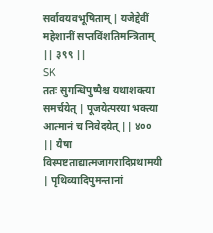सर्वावयवभूषिताम् | यजेद्देवीं महेशानीं सप्तविंशतिमन्त्रिताम् || ३९९ ||
SK
ततः सुगन्धिपुष्पैश्च यथाशक्त्या समर्चयेत् | पूजयेत्परया भक्त्या आत्मानं च निवेदयेत् || ४०० || यैषा विस्पष्टताद्यात्मजागरादिप्रथामयी | पृथिव्यादिपुमन्तानां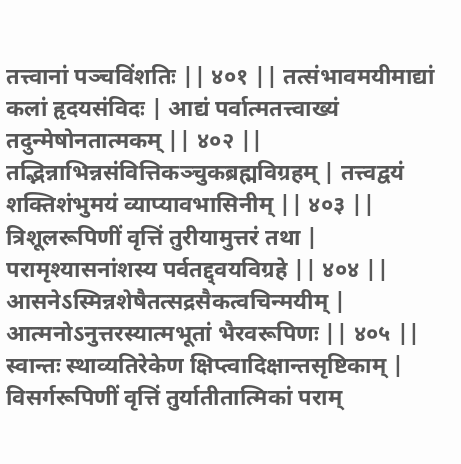तत्त्वानां पञ्चविंशतिः || ४०१ || तत्संभावमयीमाद्यां कलां हृदयसंविदः | आद्यं पर्वात्मतत्त्वाख्यं तदुन्मेषोनतात्मकम् || ४०२ || तद्भिन्नाभिन्नसंवित्तिकञ्चुकब्रह्मविग्रहम् | तत्त्वद्वयं शक्तिशंभुमयं व्याप्यावभासिनीम् || ४०३ || त्रिशूलरूपिणीं वृत्तिं तुरीयामुत्तरं तथा | परामृश्यासनांशस्य पर्वतद्द्वयविग्रहे || ४०४ || आसनेऽस्मिन्नशेषैतत्सद्रसैकत्वचिन्मयीम् | आत्मनोऽनुत्तरस्यात्मभूतां भैरवरूपिणः || ४०५ || स्वान्तः स्थाव्यतिरेकेण क्षिप्त्वादिक्षान्तसृष्टिकाम् | विसर्गरूपिणीं वृत्तिं तुर्यातीतात्मिकां पराम्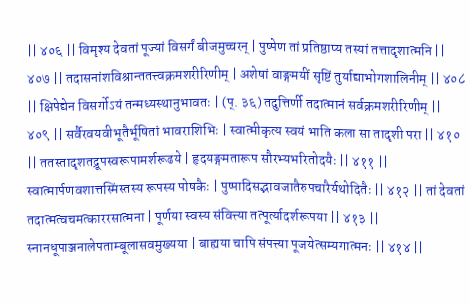|| ४०६ || विमृश्य देवतां पूज्यां विसर्गं बीजमुच्चरन् | पुष्पेण तां प्रतिष्ठाप्य तस्यां तत्तादृशात्मनि || ४०७ || तदासनांशविश्रान्ततत्त्वक्रमशरीरिणीम् | अशेषां वाङ्गमयीं सृष्टिं तुर्याद्याभोगशालिनीम् || ४०८ || क्षिपेद्येन विसर्गोऽयं तन्मध्यस्थानुभावतः | (प्. ३६) तदुत्तिर्णी तदात्मानं सर्वक्रमशरीरिणीम् || ४०९ || सर्वैरवयवीभूतैर्भूषितां भावराशिभिः | स्वात्मीकृत्य स्वयं भाति कला सा तादृशी परा || ४१० || ततस्तादृशतद्रूपस्वरूपामर्शरूढये | हृदयङ्गमतारूप सौरभ्यभरितोदयैः || ४११ || स्वात्मार्पणवशात्तस्मिंस्तस्य रूपस्य पोषकैः | पुष्पादिसद्भावजातैरुपचारैर्यथोदितैः || ४१२ || तां देवतां तदात्मत्वचमत्काररसात्मना | पूर्णया स्वस्य संवित्त्या तत्पूर्त्यादर्शरूपया || ४१३ || स्नानधूपाञ्जनालेपताम्बूलासवमुख्यया | बाह्यया चापि संपत्त्या पूजयेत्सम्यगात्मनः || ४१४ ||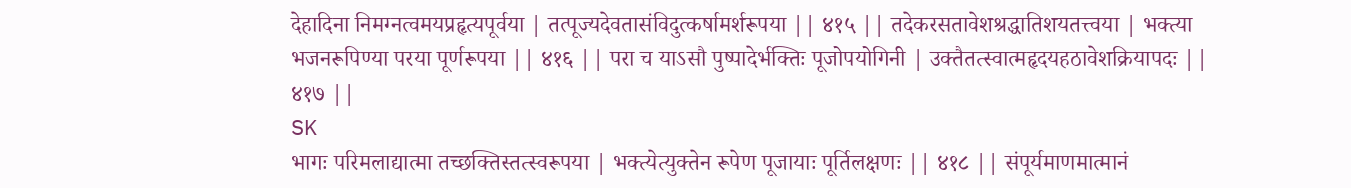देहादिना निमग्नत्वमयप्रहृत्यपूर्वया | तत्पूज्यदेवतासंविदुत्कर्षामर्शरूपया || ४१५ || तदेकरसतावेशश्रद्धातिशयतत्त्वया | भक्त्या भजनरूपिण्या परया पूर्णरूपया || ४१६ || परा च याऽसौ पुष्पादेर्भक्तिः पूजोपयोगिनी | उक्तैतत्स्वात्महृदयहठावेशक्रियापदः || ४१७ ||
SK
भागः परिमलाद्यात्मा तच्छक्तिस्तत्स्वरूपया | भक्त्येत्युक्तेन रूपेण पूजायाः पूर्तिलक्षणः || ४१८ || संपूर्यमाणमात्मानं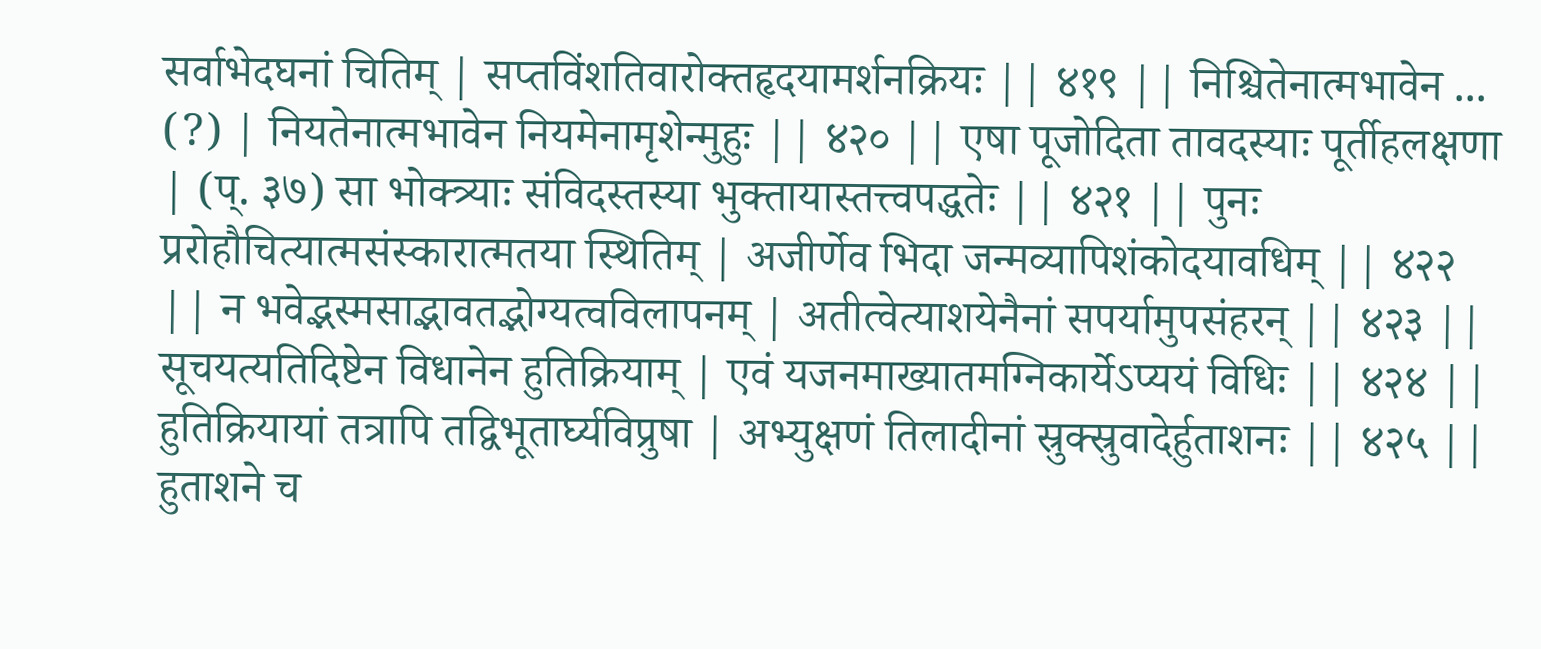सर्वाभेदघनां चितिम् | सप्तविंशतिवारोक्तहृदयामर्शनक्रियः || ४१९ || निश्चितेनात्मभावेन ... (?) | नियतेनात्मभावेन नियमेनामृशेन्मुहुः || ४२० || एषा पूजोदिता तावदस्याः पूर्तीहलक्षणा | (प्. ३७) सा भोक्त्र्याः संविदस्तस्या भुक्तायास्तत्त्वपद्धतेः || ४२१ || पुनः प्ररोहौचित्यात्मसंस्कारात्मतया स्थितिम् | अजीर्णेव भिदा जन्मव्यापिशंकोदयावधिम् || ४२२ || न भवेद्भस्मसाद्भावतद्भोग्यत्वविलापनम् | अतीत्वेत्याशयेनैनां सपर्यामुपसंहरन् || ४२३ || सूचयत्यतिदिष्टेन विधानेन हुतिक्रियाम् | एवं यजनमाख्यातमग्निकार्येऽप्ययं विधिः || ४२४ || हुतिक्रियायां तत्रापि तद्विभूतार्घ्यविप्रुषा | अभ्युक्षणं तिलादीनां स्रुक्स्रुवादेर्हुताशनः || ४२५ || हुताशने च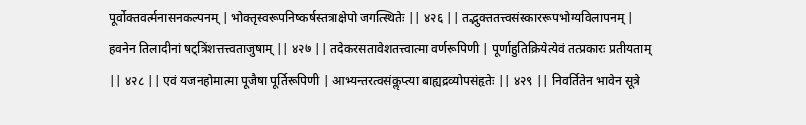पूर्वोक्तवर्त्मनासनकल्पनम् | भोक्तृस्वरूपनिष्कर्षस्तत्राक्षेपो जगत्स्थितेः || ४२६ || तद्भुक्ततत्त्वसंस्काररूपभोग्यविलापनम् | हवनेन तिलादीनां षट्त्रिंशत्तत्त्वताजुषाम् || ४२७ || तदेकरसतावेशतत्त्वात्मा वर्णरूपिणी | पूर्णाहुतिक्रियेत्येवं तत्प्रकारः प्रतीयताम् || ४२८ || एवं यजनहोमात्मा पूजैषा पूर्तिरूपिणी | आभ्यन्तरत्वसंकॢप्त्या बाह्यद्रव्योपसंहृतेः || ४२९ || निवर्तितेन भावेन सूत्रे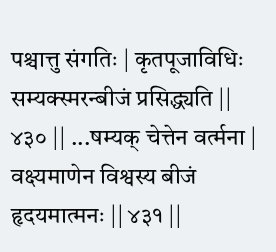पश्चात्तु संगतिः | कृतपूजाविधिः सम्यक्स्मरन्बीजं प्रसिद्ध्यति || ४३० || ...षम्यक् चेत्तेन वर्त्मना | वक्ष्यमाणेन विश्वस्य बीजं हृदयमात्मनः || ४३१ ||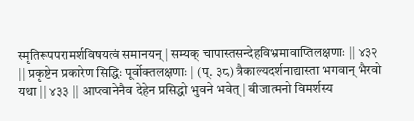स्मृतिरूपपरामर्शविषयत्वं समानयन् | सम्यक् चापास्तसन्देहविभ्रमावाप्तिलक्षणाः || ४३२ || प्रकृष्टेन प्रकारेण सिद्धिः पूर्वोक्तलक्षणाः | (प्. ३८) त्रैकाल्यदर्शनाद्यास्ता भगवान् भैरवो यथा || ४३३ || आप्त्वानेनैव देहेन प्रसिद्धो भुवने भवेत् | बीजात्मनो विमर्शस्य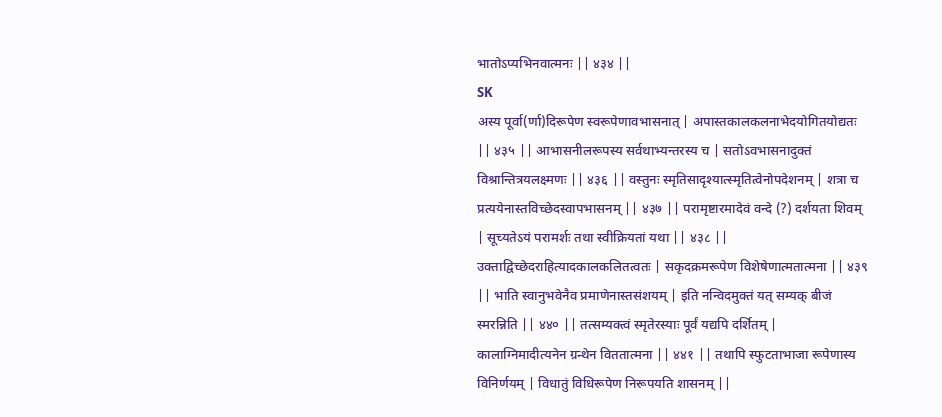भातोऽप्यभिनवात्मनः || ४३४ ||
SK
अस्य पूर्वा(र्णा)दिरूपेण स्वरूपेणावभासनात् | अपास्तकालकलनाभेदयोगितयोद्यतः || ४३५ || आभासनीलरूपस्य सर्वथाभ्यन्तरस्य च | सतोऽवभासनादुक्तं विश्रान्तित्रयलक्ष्मणः || ४३६ || वस्तुनः स्मृतिसादृश्यात्स्मृतित्वेनोपदेशनम् | शत्रा च प्रत्ययेनास्तविच्छेदस्वापभासनम् || ४३७ || परामृष्टारमादेवं वन्दे (?) दर्शयता शिवम् | सूच्यतेऽयं परामर्शः तथा स्वीक्रियतां यथा || ४३८ || उक्ताद्विच्छेदराहित्यादकालकलितत्वतः | सकृदक्रमरूपेण विशेषेणात्मतात्मना || ४३९ || भाति स्वानुभवेनैव प्रमाणेनास्तसंशयम् | इति नन्विदमुक्तं यत् सम्यक् बीजं स्मरन्निति || ४४० || तत्सम्यक्त्वं स्मृतेरस्याः पूर्वं यद्यपि दर्शितम् | कालाग्निमादीत्यनेन ग्रन्थेन विततात्मना || ४४१ || तथापि स्फुटताभाजा रूपेणास्य विनिर्णयम् | विधातुं विधिरूपेण निरूपयति शासनम् ||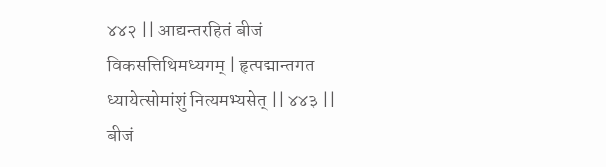४४२ || आद्यन्तरहितं बीजं विकसत्तिथिमध्यगम् | हृत्पद्मान्तगत ध्यायेत्सोमांशुं नित्यमभ्यसेत् || ४४३ || बीजं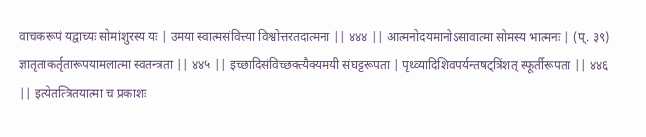वाचकरूपं यद्वाच्यः सोमांशुरस्य यः | उमया स्वात्मसंवित्त्या विश्वोत्तरतदात्मना || ४४४ || आत्मनोदयमानोऽसावात्मा सोमस्य भात्मनः | (प्. ३९) ज्ञातृताकर्तृतारूपयामलात्मा स्वतन्त्रता || ४४५ || इच्छादिसंविच्छक्त्यैक्यमयी संघट्टरूपता | पृथ्व्यादिशिवपर्यन्तषट्त्रिंशत् स्फूर्तीरूपता || ४४६ || इत्येतत्त्रितयात्मा च प्रकाशः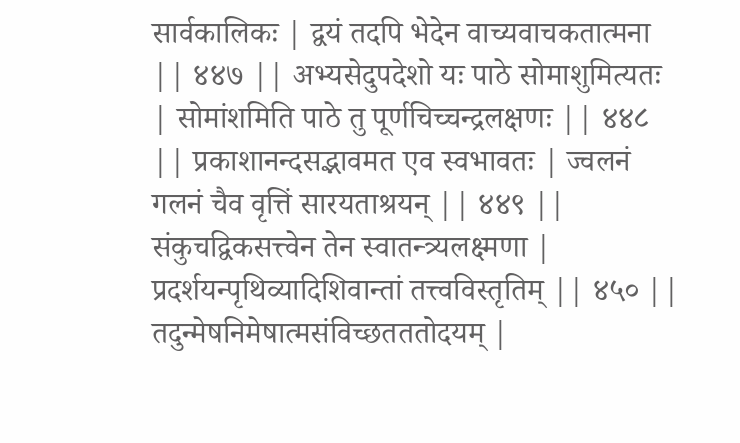सार्वकालिकः | द्वयं तदपि भेदेन वाच्यवाचकतात्मना || ४४७ || अभ्यसेदुपदेशो यः पाठे सोमाशुमित्यतः | सोमांशमिति पाठे तु पूर्णचिच्चन्द्रलक्षणः || ४४८ || प्रकाशानन्दसद्भावमत एव स्वभावतः | ज्वलनं गलनं चैव वृत्तिं सारयताश्रयन् || ४४९ || संकुचद्विकसत्त्वेन तेन स्वातन्त्र्यलक्ष्मणा | प्रदर्शयन्पृथिव्यादिशिवान्तां तत्त्वविस्तृतिम् || ४५० || तदुन्मेषनिमेषात्मसंविच्छतततोदयम् |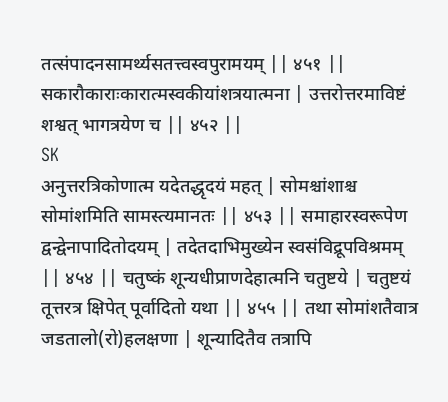तत्संपादनसामर्थ्यसतत्त्वस्वपुरामयम् || ४५१ || सकारौकाराःकारात्मस्वकीयांशत्रयात्मना | उत्तरोत्तरमाविष्टं शश्वत् भागत्रयेण च || ४५२ ||
SK
अनुत्तरत्रिकोणात्म यदेतद्धृदयं महत् | सोमश्चांशाश्च सोमांशमिति सामस्त्यमानतः || ४५३ || समाहारस्वरूपेण द्वन्द्वेनापादितोदयम् | तदेतदाभिमुख्येन स्वसंविद्रूपविश्रमम् || ४५४ || चतुष्कं शून्यधीप्राणदेहात्मनि चतुष्टये | चतुष्टयं तूत्तरत्र क्षिपेत् पूर्वादितो यथा || ४५५ || तथा सोमांशतैवात्र जडतालो(रो)हलक्षणा | शून्यादितैव तत्रापि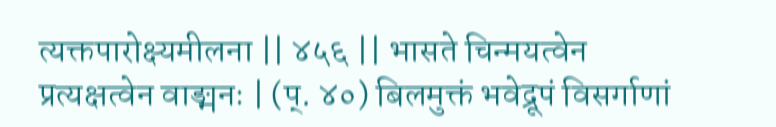त्यक्तपारोक्ष्यमीलना || ४५६ || भासते चिन्मयत्वेन प्रत्यक्षत्वेन वाङ्मनः | (प्. ४०) बिलमुक्तं भवेद्रूपं विसर्गाणां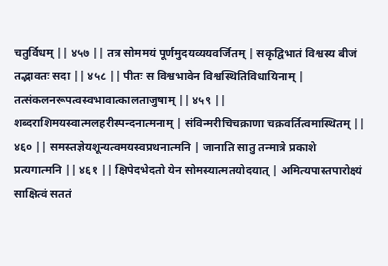चतुर्विधम् || ४५७ || तत्र सोममयं पूर्णमुदयव्ययवर्जितम् | सकृद्विभातं विश्वस्य बीजं तद्भावतः सदा || ४५८ || पीतः स विश्वभावेन विश्वस्थितिविधायिनाम् | तत्संकलनरूपत्वस्वभावात्कालताजुषाम् || ४५९ || शब्दराशिमयस्वात्मलहरीस्पन्दनात्मनाम् | संविन्मरीचिचक्राणा चक्रवर्तित्वमास्थितम् || ४६० || समस्तज्ञेयशून्यत्वमयस्वप्रथनात्मनि | जानाति सातु तन्मात्रे प्रकाशे प्रत्यगात्मनि || ४६१ || क्षिपेदभेदतो येन सोमस्यात्मतयोदयात् | अमित्यपास्तपारोक्ष्यं साक्षित्वं सततं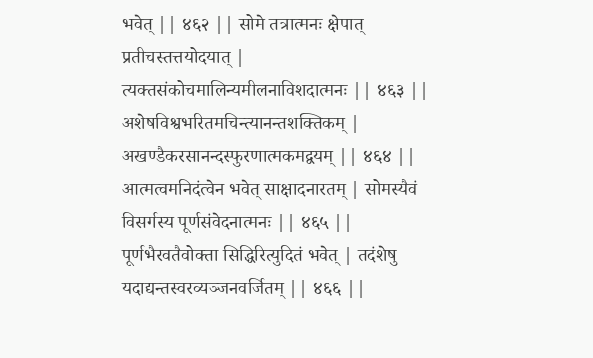भवेत् || ४६२ || सोमे तत्रात्मनः क्षेपात् प्रतीचस्तत्तयोदयात् | त्यक्तसंकोचमालिन्यमीलनाविशदात्मनः || ४६३ || अशेषविश्वभरितमचिन्त्यानन्तशक्तिकम् | अखण्डैकरसानन्दस्फुरणात्मकमद्वयम् || ४६४ || आत्मत्वमनिदंत्वेन भवेत् साक्षादनारतम् | सोमस्यैवं विसर्गस्य पूर्णसंवेदनात्मनः || ४६५ || पूर्णभैरवतैवोक्ता सिद्धिरित्युदितं भवेत् | तदंशेषु यदाद्यन्तस्वरव्यञ्जनवर्जितम् || ४६६ ||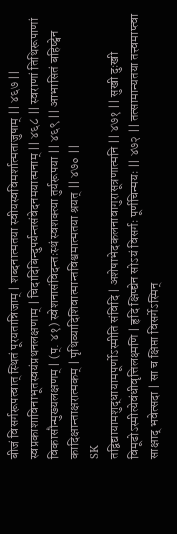बीजं विसर्गरूपत्वात् स्थितं पूरयतान्निजाम् | शब्दनात्मतया स्वीयस्वविमर्शात्मताजुषाम् || ४६७ || स्वप्रकाशाविनाभूतस्वयंप्रथनलक्षणाम् | चिदादिबिन्दुपर्यन्तसंवेदनमयात्मनाम् || ४६८ || स्वराणां तिथिरूपाणां विकासौन्मुख्यलक्षणम् | (प्. ४१) स्वेशनासंविदन्तःस्थं स्वशक्त्या तुर्यरूपया || ४६९ || आभासितं बहिष्ट्वेन कादिक्षान्ताक्षरात्मकम् | पृथिव्यादिशिवात्मान्तविश्वमात्मतया श्रयत् || ४७० ||
SK
तद्विद्यायामशुद्धायामपूर्णोऽस्मीति संविदि | अशेषाभेदकलनावागुरासूत्रणात्मनि || ४७१ || सुखी दुःखी विमूढोऽस्मीत्येवंधीवृत्तिलक्ष्मणि | हृदि क्षिप्द्येन सोऽयं विसर्गः पूर्णचिन्मयः || ४७२ || तत्सामान्यतया तत्त्वमाप्त्वा साक्षाद् भवेत्सदा | सा च क्षिप्ता विसर्गेऽस्मिन्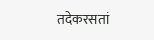तदेकरसतां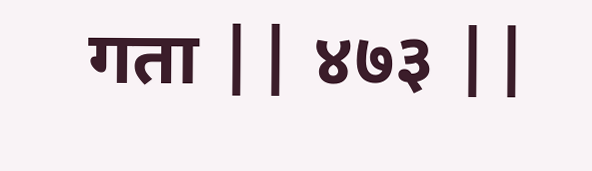गता || ४७३ ||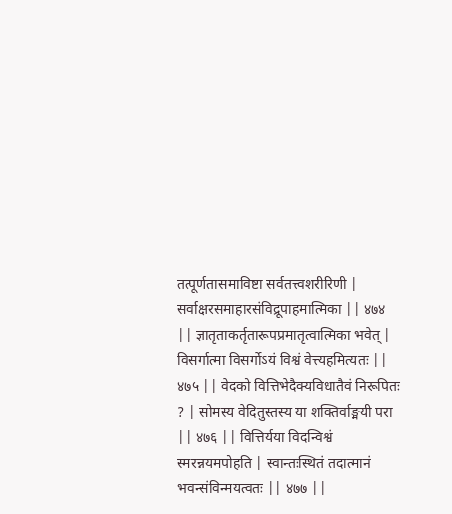तत्पूर्णतासमाविष्टा सर्वतत्त्वशरीरिणी | सर्वाक्षरसमाहारसंविद्रूपाहमात्मिका || ४७४ || ज्ञातृताकर्तृतारूपप्रमातृत्वात्मिका भवेत् | विसर्गात्मा विसर्गोऽयं विश्वं वेत्त्यहमित्यतः || ४७५ || वेदको वित्तिभेदैक्यविधातैवं निरूपितः ? | सोमस्य वेदितुस्तस्य या शक्तिर्वाङ्मयी परा || ४७६ || वित्तिर्यया विदन्विश्वं स्मरन्नयमपोहति | स्वान्तःस्थितं तदात्मानं भवन्संविन्मयत्वतः || ४७७ ||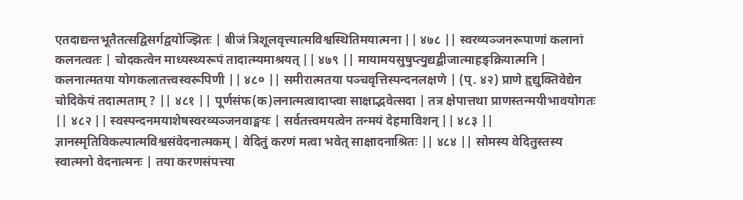एतदाद्यन्तभूतैतत्सद्विसर्गद्वयोज्झितः | बीजं त्रिशूलवृत्त्यात्मविश्वस्थितिमयात्मना || ४७८ || स्वरव्यञ्जनरूपाणां कलानां कलनत्वतः | चोदकत्वेन माध्यस्थ्यरूपं तादात्म्यमाश्रयत् || ४७९ || मायामयसुषुप्त्युद्यद्बीजात्माहङ्क्रियात्मनि | कलनात्मतया योगकलातत्त्वस्वरूपिणी || ४८० || समीरात्मतया पञ्चवृत्तिस्पन्दनलक्षणे | (प्. ४२) प्राणे हृद्युक्तिवेद्येन चोदिकेयं तदात्मताम् ? || ४८१ || पूर्णसंफ(क)लनात्मत्वादाप्त्वा साक्षाद्भवेत्सदा | तत्र क्षेपात्तथा प्राणस्तन्मयीभावयोगतः || ४८२ || स्वस्पन्दनमयाशेषस्वरव्यञ्जनवाङ्मयः | सर्वतत्त्वमयत्वेन तन्मयं देहमाविशन् || ४८३ || ज्ञानस्मृतिविकल्पात्मविश्वसंवेदनात्मकम् | वेदितुं करणं मत्वा भवेत् साक्षादनाश्रितः || ४८४ || सोमस्य वेदितुस्तस्य स्वात्मनो वेदनात्मनः | तया करणसंपत्त्या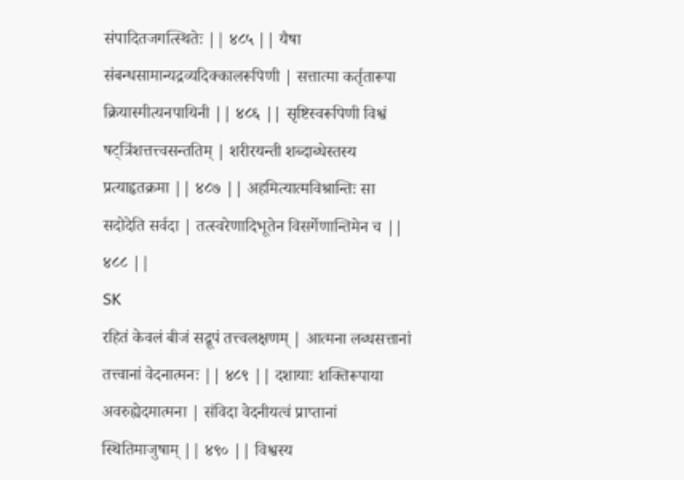संपादितजगत्स्थितेः || ४८५ || यैषा संबन्धसामान्यद्रव्यदिक्कालरूपिणी | सत्तात्मा कर्तृतारूपा क्रियास्मीत्यनपायिनी || ४८६ || सृष्टिस्वरूपिणी विश्वं षट्त्रिंशत्तत्त्वसन्ततिम् | शरीरयन्ती शब्दाब्धेस्तस्य प्रत्याहृतक्रमा || ४८७ || अहमित्यात्मविश्रान्तिः सा सदोदेति सर्वदा | तत्स्वरेणादिभूतेन विसर्गेणान्तिमेन च || ४८८ ||
SK
रहितं केवलं बीजं सद्रूपं तत्त्वलक्षणम् | आत्मना लब्धसत्तानां तत्त्वानां वेदनात्मनः || ४८९ || दशायाः शक्तिरूपाया अवरुह्येदमात्मना | संविदा वेदनीयत्वं प्राप्तानां स्थितिमाजुषाम् || ४९० || विश्वस्य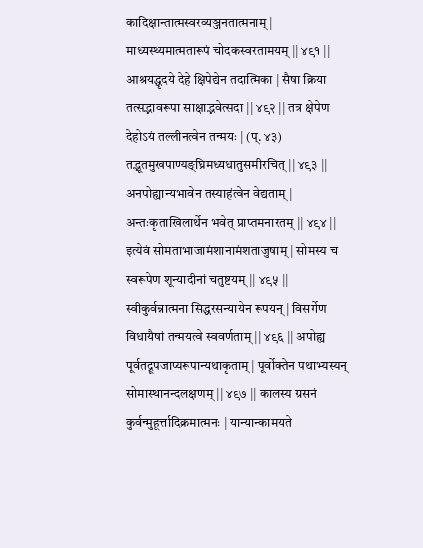कादिक्षान्तात्मस्वरव्यञ्जनतात्मनाम् | माध्यस्थ्यमात्मतारूपं चोदकस्वरतामयम् || ४९१ || आश्रयद्धृदये देहे क्षिपेद्येन तदात्मिका | सैषा क्रिया तत्सद्भावरूपा साक्षाद्भवेत्सदा || ४९२ || तत्र क्षेपेण देहोऽयं तल्लीनत्वेन तन्मयः | (प्. ४३) तद्भूतमुखपाण्यङ्घ्रिमध्यधातुसमीरचित् || ४९३ || अनपोह्यान्यभावेन तस्याहंत्वेन वेद्यताम् | अन्तःकृताखिलार्थेन भवेत् प्राप्तमनारतम् || ४९४ || इत्येवं सोमताभाजामंशानामंशताजुषाम् | सोमस्य च स्वरूपेण शून्यादीनां चतुष्टयम् || ४९५ || स्वीकुर्वन्नात्मना सिद्धरसन्यायेन रूपयन् | विसर्गेण विधायैषां तन्मयत्वे स्ववर्णताम् || ४९६ || अपोह्य पूर्वतद्रूपजाप्यरूपान्यथाकृताम् | पूर्वोक्तेन पथाभ्यस्यन् सोमास्थानन्दलक्षणम् || ४९७ || कालस्य ग्रसनं कुर्वन्मुहूर्त्तादिक्रमात्मनः | यान्यान्कामयते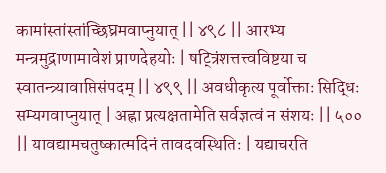कामांस्तांस्तांच्छिघ्रमवाप्नुयात् || ४९८ || आरभ्य मन्त्रमुद्राणामावेशं प्राणदेहयोः | षट्त्रिंशत्तत्त्वविष्टया च स्वातन्त्र्यावाप्तिसंपदम् || ४९९ || अवधीकृत्य पूर्वोक्ताः सिद्धिः सम्यगवाप्नुयात् | अह्ना प्रत्यक्षतामेति सर्वज्ञत्वं न संशयः || ५०० || यावद्यामचतुष्कात्मदिनं तावदवस्थितिः | यद्याचरति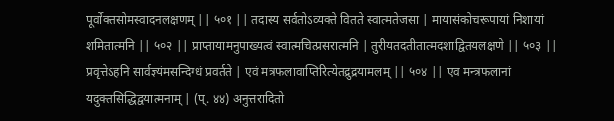पूर्वोक्तसोमस्वादनलक्षणम् || ५०१ || तदास्य सर्वतोऽव्यक्ते वितते स्वात्मतेजसा | मायासंकोचरूपायां निशायां शमितात्मनि || ५०२ || प्राप्तायामनुपाख्यत्वं स्वात्मचित्प्रसरात्मनि | तुरीयतदतीतात्मदशाद्वितयलक्षणे || ५०३ || प्रवृत्तेऽहनि सार्वज्ञ्यंमसन्दिग्धं प्रवर्तते | एवं मत्रफलावाप्तिरित्येतद्रुद्रयामलम् || ५०४ || एव मन्त्रफलानां यदुक्तसिद्धिद्वयात्मनाम् | (प्. ४४) अनुत्तरादितो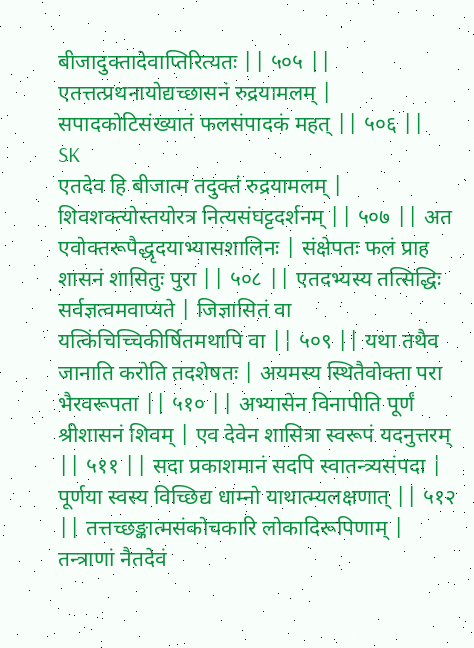बीजादुक्तादेवाप्तिरित्यतः || ५०५ || एतत्तत्प्रथनायोद्यच्छासनं रुद्रयामलम् | सपादकोटिसंख्यातं फलसंपादकं महत् || ५०६ ||
SK
एतदेव हि बीजात्म तदुक्तं रुद्रयामलम् | शिवशक्त्योस्तयोरत्र नित्यसंघट्टदर्शनम् || ५०७ || अत एवोक्तरूपैद्धृदयाभ्यासशालिनः | संक्षेपतः फलं प्राह शासनं शासितुः पुरा || ५०८ || एतदभ्यस्य तत्सिद्धिः सर्वज्ञत्वमवाप्यते | जिज्ञासितं वा यत्किंचिच्चिकीर्षितमथापि वा || ५०९ || यथा तथैव जानाति करोति तदशेषतः | अयमस्य स्थितैवोक्ता परा भैरवरूपता || ५१० || अभ्यासेन विनापीति पूर्णं श्रीशासनं शिवम् | एव देवेन शासित्रा स्वरूपं यदनुत्तरम् || ५११ || सदा प्रकाशमानं सदपि स्वातन्त्र्यसंपदा | पूर्णया स्वस्य विच्छिद्य धाम्नो याथात्म्यलक्षणात् || ५१२ || तत्तच्छङ्कात्मसंकोचकारि लोकादिरूपिणाम् | तन्त्राणां नैतदेवं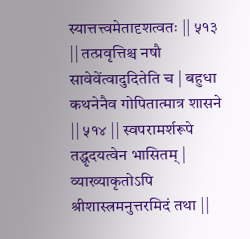स्यात्तत्त्वमेतादृशत्वतः || ५१३ || तत्प्रवृत्तिश्च नषौ सावेवेंत्वादुदितेति च | बहुधा कथनेनैव गोपितात्मात्र शासने || ५१४ || स्वपरामर्शरूपे तद्धृदयत्वेन भासितम् | व्याख्याकृतोऽपि श्रीशास्त्रमनुत्तरमिदं तथा ||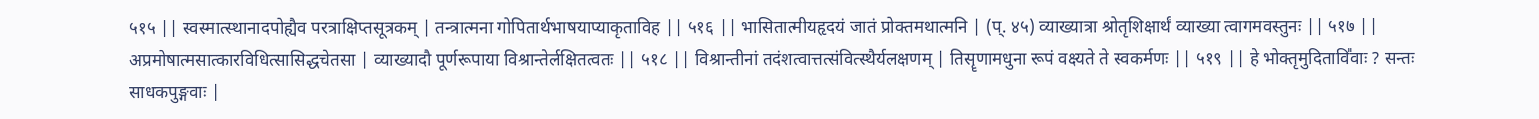५१५ || स्वस्मात्स्थानादपोह्यैव परत्राक्षिप्तसूत्रकम् | तन्त्रात्मना गोपितार्थभाषयाप्याकृताविह || ५१६ || भासितात्मीयहृदयं जातं प्रोक्तमथात्मनि | (प्. ४५) व्याख्यात्रा श्रोतृशिक्षार्थं व्याख्या त्वागमवस्तुनः || ५१७ || अप्रमोषात्मसात्कारविधित्सासिद्धचेतसा | व्याख्यादौ पूर्णरूपाया विश्रान्तेर्लक्षितत्वतः || ५१८ || विश्रान्तीनां तदंशत्वात्तत्संवित्स्थैर्यलक्षणम् | तिसॄणामधुना रूपं वक्ष्यते ते स्वकर्मणः || ५१९ || हे भोक्तृमुदितावि᳚वाः ? सन्तः साधकपुङ्गवाः |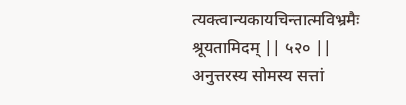त्यक्त्वान्यकायचिन्तात्मविभ्रमैः श्रूयतामिदम् || ५२० || अनुत्तरस्य सोमस्य सत्तां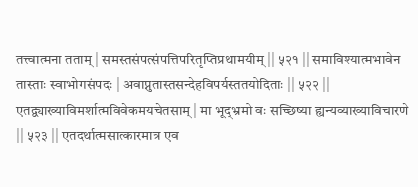तत्त्वात्मना तताम् | समस्तसंपत्संपत्तिपरितृप्तिप्रथामयीम् || ५२१ || समाविश्यात्मभावेन तास्ताः स्वाभोगसंपदः | अवाप्नुतास्तसन्देहविपर्यस्ततयोदिताः || ५२२ || एतद्व्याख्याविमर्शात्मविवेकमयचेतसाम् | मा भूद्भ्रमो वः सच्छिष्या ह्यन्यव्याख्याविचारणे || ५२३ || एतदर्थात्मसात्कारमात्र एव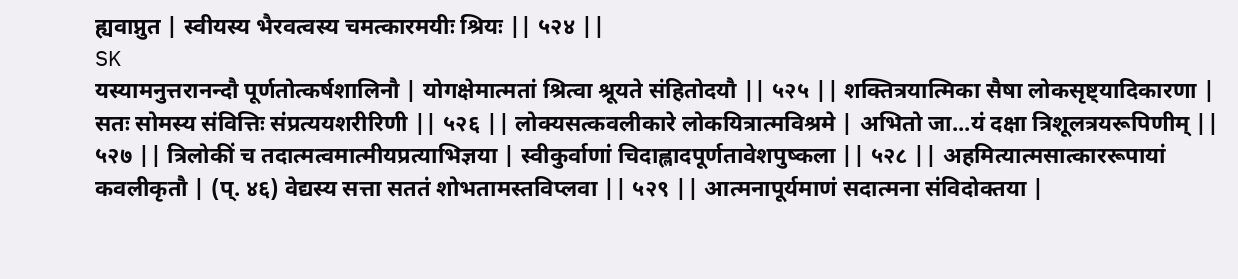ह्यवाप्नुत | स्वीयस्य भैरवत्वस्य चमत्कारमयीः श्रियः || ५२४ ||
SK
यस्यामनुत्तरानन्दौ पूर्णतोत्कर्षशालिनौ | योगक्षेमात्मतां श्रित्वा श्रूयते संहितोदयौ || ५२५ || शक्तित्रयात्मिका सैषा लोकसृष्ट्यादिकारणा | सतः सोमस्य संवित्तिः संप्रत्ययशरीरिणी || ५२६ || लोक्यसत्कवलीकारे लोकयित्रात्मविश्रमे | अभितो जा...यं दक्षा त्रिशूलत्रयरूपिणीम् || ५२७ || त्रिलोकीं च तदात्मत्वमात्मीयप्रत्याभिज्ञया | स्वीकुर्वाणां चिदाह्लादपूर्णतावेशपुष्कला || ५२८ || अहमित्यात्मसात्काररूपायां कवलीकृतौ | (प्. ४६) वेद्यस्य सत्ता सततं शोभतामस्तविप्लवा || ५२९ || आत्मनापूर्यमाणं सदात्मना संविदोक्तया |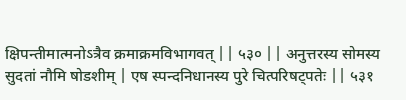क्षिपन्तीमात्मनोऽत्रैव क्रमाक्रमविभागवत् || ५३० || अनुत्तरस्य सोमस्य सुदतां नौमि षोडशीम् | एष स्पन्दनिधानस्य पुरे चित्परिषट्पतेः || ५३१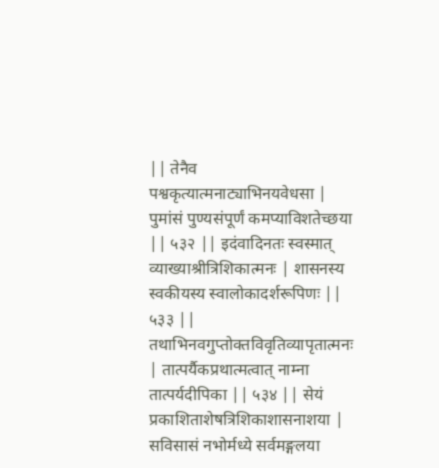|| तेनैव पश्वकृत्यात्मनाट्याभिनयवेधसा | पुमांसं पुण्यसंपूर्णं कमप्याविशतेच्छया || ५३२ || इदंवादिनतः स्वस्मात् व्याख्याश्रीत्रिशिकात्मनः | शासनस्य स्वकीयस्य स्वालोकादर्शरूपिणः || ५३३ || तथाभिनवगुप्तोक्तविवृतिव्यापृतात्मनः | तात्पर्यैकप्रथात्मत्वात् नाम्ना तात्पर्यदीपिका || ५३४ || सेयं प्रकाशिताशेषत्रिशिकाशासनाशया | सविसासं नभोर्मध्ये सर्वमङ्गलया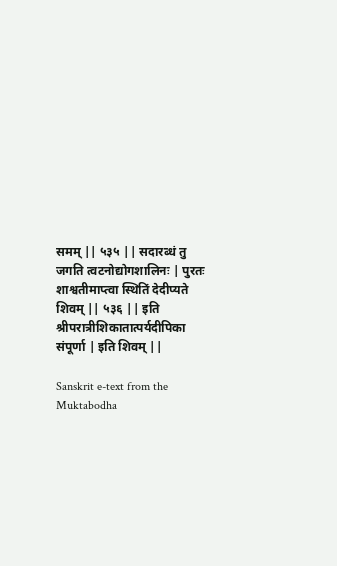समम् || ५३५ || सदारब्धं तु जगति त्वटनोद्योगशालिनः | पुरतः शाश्वतीमाप्त्वा स्थितिं देदीप्यते शिवम् || ५३६ || इति श्रीपरात्रीशिकातात्पर्यदीपिका संपूर्णा | इति शिवम् ||

Sanskrit e-text from the Muktabodha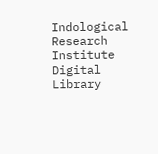Indological Research Institute Digital Library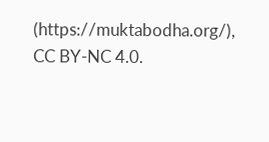(https://muktabodha.org/), CC BY-NC 4.0.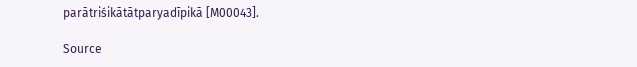parātriśikātātparyadīpikā [M00043].

Source